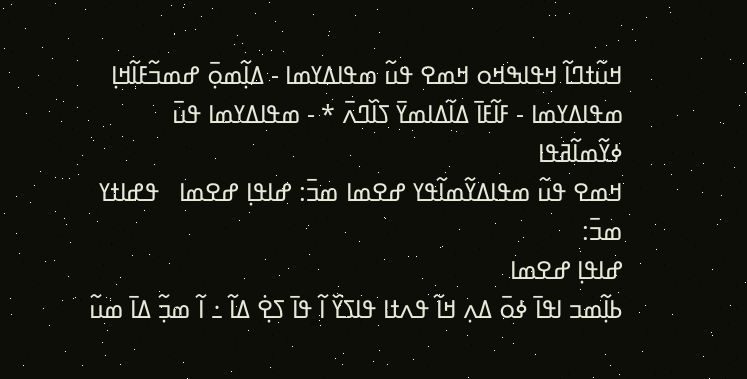ߞߎ߬ߙߣߊ߬ ߞߟߊߒߞߋ ߞߘߐ ߟߎ߬ ߘߟߊߡߌߘߊ - ߡߊ߲߬ߘߋ߲߫ ߝߘߏ߬ߓߊ߬ߞߊ߲ ߘߟߊߡߌߘߊ - ߓߊ߬ߓߊ߫ ߡߊ߬ߡߊߘߌ߫ ߖߊ߰ߣߍ߫ * - ߘߟߊߡߌߘߊ ߟߎ߫ ߦߌ߬ߘߊ߬ߥߟߊ
ߞߘߐ ߟߎ߬ ߘߟߊߡߌ߬ߘߊ߬ߟߌ ߝߐߘߊ ߘߏ߫: ߝߊߟߊ߲ ߝߐߘߊ   ߟߝߊߙߌ ߘߏ߫:
ߝߊߟߊ߲ ߝߐߘߊ
ߕߊ߲߬ߘߏ ߊߟߊ߫ ߦߋ߫ ߡߍ߲ ߞߊ߬ ߟߍߙߊ ߟߊߖߌ߰ ߊ߬ ߟߊ߫ ߖߐ߲߭ ߡߊ߬ ߸ ߊ߬ ߘߏ߲߬ ߡߊ߫ ߘߎ߬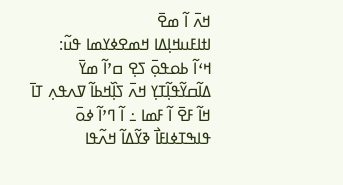ߞߍ߫ ߊ߬ ߘߐ߫
ߊߙߊߓߎߞߊ߲ߡߊ ߞߘߐߦߌߘߊ ߟߎ߬:
ߞߵߊ߬ ߕߋߟߋ߲߫ ߖߐ߲ ߛߴߊ߬ ߘߌ߫ ߡߊ߬ߛߌ߬ߟߊ߲߬ߠߌ߲ ߞߍ߫ ߖߊ߲߰ߞߕߊ߬ ߜߍߟߍ߲ ߠߊ߫ ߞߊ߬ ߓߐ߫ ߊ߬ ߓߘߊ ߸ ߊ߬ ߣߴߊ߬ ߦߋ߫ ߟߊߒߠߦߊߓߊ߯ ߢߌ߬ߡߊ߬ ߞߍ߬ߟߊ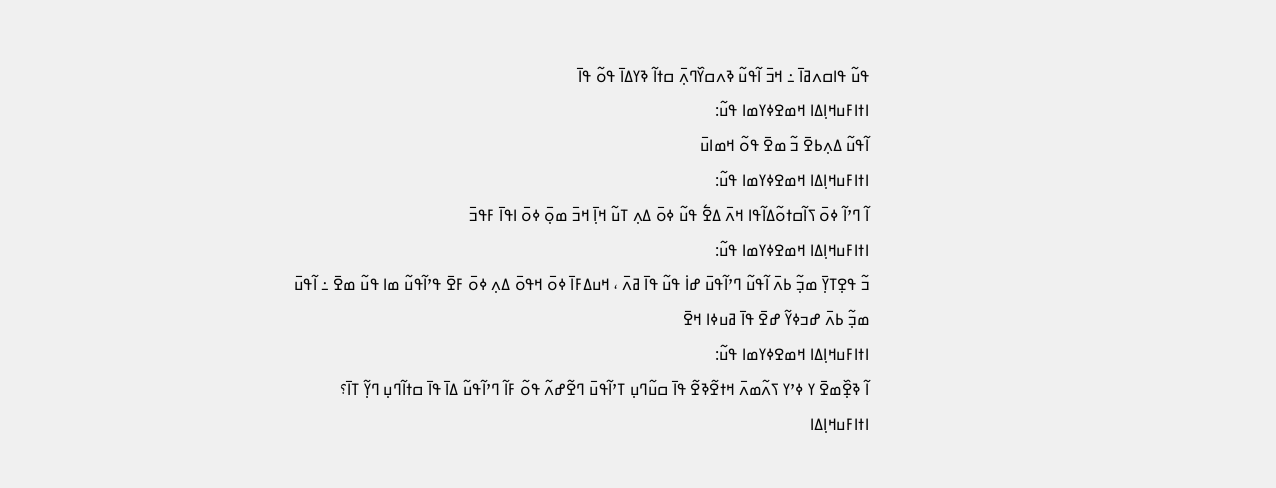ߟߎ߬ ߟߊߛߍߥߊ߫ ߸ ߞߏ߫ ߊ߬ߟߎ߬ ߢߍߛߌ߰ߣߍ߲߫ ߛߙߊ߬ ߢߌߡߊ߫ ߟߋ߬ ߟߊ߫
ߊߙߊߓߎߞߊ߲ߡߊ ߞߘߐߦߌߘߊ ߟߎ߬:
ߊ߬ߟߎ߬ ߡߍ߲ߕߐ߫ ߏ߬ ߘߐ߫ ߟߋ߬ ߞߘߊߎ߫
ߊߙߊߓߎߞߊ߲ߡߊ ߞߘߐߦߌߘߊ ߟߎ߬:
ߊ߬ ߣߴߊ߬ ߦߋ߫ ߖߊ߬ߛߙߋ߬ߡߊ߬ߟߊ ߞߍ߫ ߡߐ߱ ߟߎ߬ ߦߋ߫ ߡߍ߲ ߠߎ߬ ߞߊ߲߫ ߞߏ߫ ߘߋ߲߫ ߦߋ߫ ߊߟߊ߫ ߓߟߏ߫
ߊߙߊߓߎߞߊ߲ߡߊ ߞߘߐߦߌߘߊ ߟߎ߬:
ߏ߬ ߟߐ߲ߠߌ߲߫ ߘߏ߲߬ ߕߍ߫ ߊ߬ߟߎ߬ ߣߴߊ߬ߟߎ߫ ߝߊ߭ ߟߎ߬ ߟߊ߫ ߥߍ߫ ، ߞߎߡߓߊ߫ ߦߋ߫ ߞߟߋ߫ ߡߍ߲ ߦߋ߫ ߓߐ߫ ߟߴߊ߬ߟߎ߬ ߘߊ ߟߎ߬ ߘߐ߫ ߸ ߊ߬ߟߎ߫ ߘߏ߲߬ ߕߍ߫ ߝߏߦߌ߬ ߝߐ߫ ߟߊ߫ ߥߎߦߊ ߞߐ߫
ߊߙߊߓߎߞߊ߲ߡߊ ߞߘߐߦߌߘߊ ߟߎ߬:
ߊ߬ ߢߐ߲߰ߘߐ߫ ߌ ߦߴߌ ߖߍ߬ߘߍ߫ ߞߙߐ߬ߢߐ߬ ߟߊ߫ ߛߎ߬ߣߎ߲ ߠߴߊ߬ߟߎ߫ ߣߐ߬ߝߍ߬ ߟߋ߬ ߓߊ߬ ߣߴߊ߬ߟߎ߬ ߡߊ߫ ߟߊ߫ ߛߙߊ߬ߣߎ߲ ߣߌ߲߬ ߠߊ߫؟
ߊߙߊߓߎߞߊ߲ߡߊ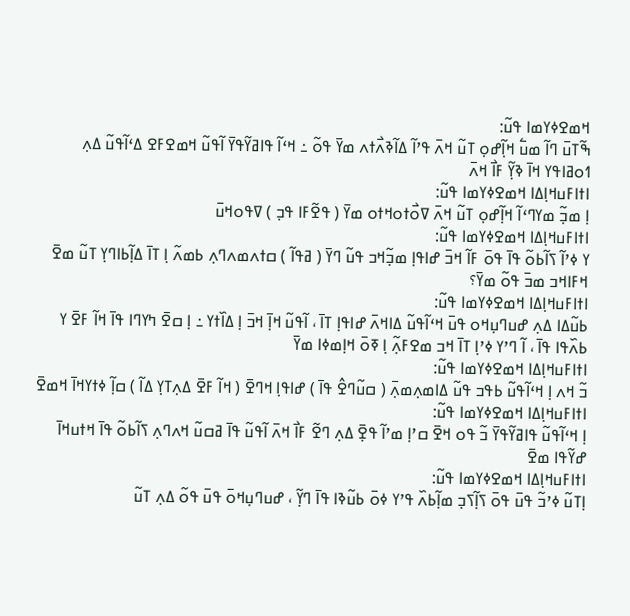ߞߘߐߦߌߘߊ ߟߎ߬:
ߒ߬ߠߎ߫ ߣߊ߬ ߘߎ߱ ߞߊ߲߬ߝߋ߲ ߠߎ߬ ߞߍ߫ ߟߴߊ߬ ߡߊ߬ߢߍ߯ߙߍ ߘߌ߫ ߟߋ߬ ߸ ߞߵߊ߬ ߟߊߥߌ߬ߟߌ߫ ߊ߬ߟߎ߬ ߞߘߐߓߐ ߡߵߊ߬ߟߎ߬ ߡߍ߲ ߗߋߥߊߟߌ ߞߊ߫ ߢߌ߲߬ ߓߊ߯ ߞߍ߫
ߊߙߊߓߎߞߊ߲ߡߊ ߞߘߐߦߌߘߊ ߟߎ߬:
ߊ߲ ߘߏ߲߬ ߘߌߣߵߊ߬ ߞߊ߲߬ߝߋ߲ ߠߎ߬ ߞߍ߫ ߜߋ߯ߙߋߞߙߋ ߘߌ߫ ( ߟߐ߬ߓߊ ߟߏ߲ ) ߜߟߋߞߎ߫
ߊߙߊߓߎߞߊ߲ߡߊ ߞߘߐߦߌߘߊ ߟߎ߬:
ߌ ߦߴߊ߬ ߖߊ߬ߕߋ߬ ߟߊ߫ ߟߋ߫ ߓߊ߬ ߞߏ߫ ߝߊߟߊ߲ ߘߏ߲߬ߞߏ ߟߎ߬ ߣߌ߫ ( ߥߟߊ߬ ) ߛߙߍߘߍߣߍ߲ ߕߘߍ߬ ߊ߲ ߠߊ߫ ߡߊ߲߬ߕߊߣߌ߲ ߠߎ߬ ߘߐ߫ ߞߓߊߞߏ ߘߏ߫ ߟߋ߬ ߘߌ߫؟
ߊߙߊߓߎߞߊ߲ߡߊ ߞߘߐߦߌߘߊ ߟߎ߬:
ߕߎ߬ߡߊ ߡߍ߲ ߝߎߣߎ߲ߞߋ ߟߎ߫ ߞߵߊ߬ߟߎ߬ ߡߊߞߍ߫ ߝߊߟߊ߲ ߠߊ߫ ، ߊ߬ߟߎ߬ ߞߊ߲߫ ߞߏ߫ ߊ߲ ߡߊ߰ߙߌ ߸ ߊ߲ ߛߐ߫ ߤߌߣߊ ߟߊ߫ ߞߊ߬ ߓߐ߫ ߌ ߕߍ߰ߟߊ ߟߊ߫ ، ߊ߬ ߣߴߌ ߦߴߊ߲ ߠߊ߫ ߞߏ ߘߐߓߍ߲߬ ߊ߲ ߧߋ߫ ߞߊ߲ߘߦߊ ߘߌ߫
ߊߙߊߓߎߞߊ߲ߡߊ ߞߘߐߦߌߘߊ ߟߎ߬:
ߏ߬ ߞߍ ߊ߲ ߞߵߊ߬ߟߎ߬ ߕߟߏ ߟߎ߬ ߡߊߘߍ߲ߘߍ߲߫ ( ߛߎ߬ߣߐ߮ ߟߊ߫ ) ߝߊߟߊ߲ ߞߣߐ߫ ( ߞߊ߬ ߓߐ߫ ߡߍ߲ߠߌ߲ ߡߊ߬ ) ߛߊ߲߬ ߦߙߌߞߊ߫ ߞߘߐ߫
ߊߙߊߓߎߞߊ߲ߡߊ ߞߘߐߦߌߘߊ ߟߎ߬:
ߊ߲ ߞߵߊ߬ߟߎ߬ ߟߊߥߌ߬ߟߌ߫ ߏ߬ ߟߋ ߞߐ߫ ߛߴߊ߲ ߘߴߊ߬ ߟߐ߲߫ ߡߍ߲ ߣߐ߬ ߓߊ߯ ߞߍ߫ ߊ߬ߟߎ߬ ߟߊ߫ ߥߛߎ߬ ߞߍߣߍ߲ ߖߊ߬ߕߋ߬ ߟߊ߫ ߞߙߎߞߊ߫ ߝߌ߬ߟߊ ߘߐ߫
ߊߙߊߓߎߞߊ߲ߡߊ ߞߘߐߦߌߘߊ ߟߎ߬:
ߊ߲ߠߎ߬ ߦߴߏ߬ ߟߎ߫ ߟߋ߫ ߖߊ߲߬ߖߏ߲ ߘߊ߲߬ߕߍ߰ ߟߴߌ ߦߋ߫ ߕߎ߬ߢߊ ߟߊ߫ ߣߌ߲߬ ، ߝߎߣߎ߲ߞߋ߫ ߟߎ߫ ߟߋ߬ ߡߍ߲ ߠߎ߬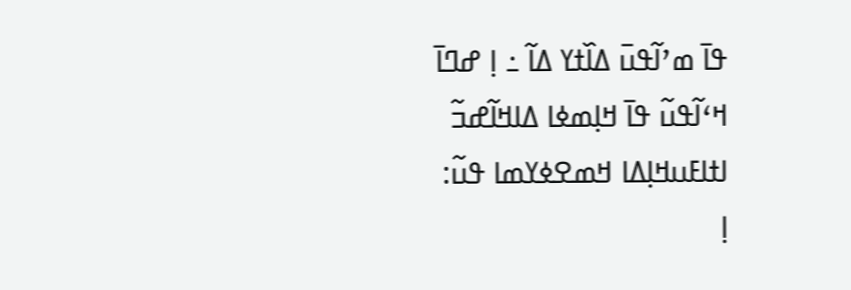ߟߊ߫ ߘߴߊ߬ߟߎ߫ ߡߊ߰ߙߌ ߡߊ߬ ߸ ߊ߲ ߝߣߊ߫ ߞߵߊ߬ߟߎ߬ ߟߊ߫ ߞߊ߲ߘߦߊ ߡߊߞߊ߬ߝߏ߬
ߊߙߊߓߎߞߊ߲ߡߊ ߞߘߐߦߌߘߊ ߟߎ߬:
ߊ߲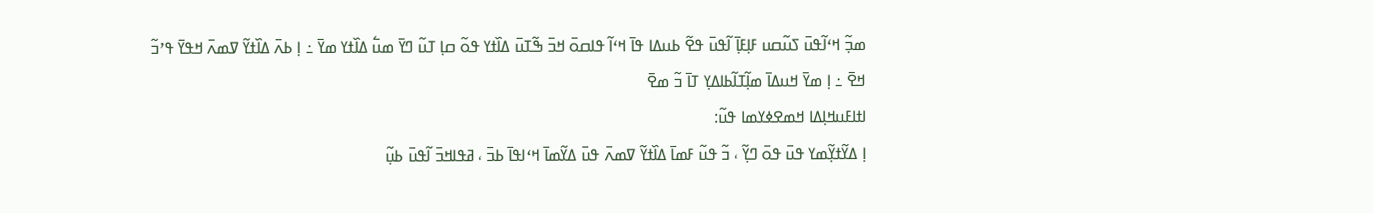ߘߏ߲߬ ߞߵߊ߬ߟߎ߫ ߖߎ߬ߛߎ ߓߊ߲ߓߊ߲߫ ߊ߬ߟߎ߫ ߟߐ߬ ߕߎߡߊ ߟߊ߫ ߞߵߊ߬ ߟߊߛߋ߫ ߞߏ߫ ߒ߬ߠߎ߫ ߡߊ߰ߙߌ ߟߋ߬ ߛߊ߲ ߠߎ߬ ߣߌ߫ ߘߎ߱ ߡߊ߰ߙߌ ߘߌ߫ ߸ ߊ߲ ߕߍ߫ ߡߊ߰ߙߌ߬ ߜߘߍ߫ ߞߟߌ߫ ߟߴߏ߬ ߞߐ߫ ߸ ߊ߲ ߘߌ߫ ߞߎߡߊ߫ ߘߊ߲߬ߠߊ߬ߕߊߡߌ߲ ߠߊ߫ ߏ߬ ߘߐ߫
ߊߙߊߓߎߞߊ߲ߡߊ ߞߘߐߦߌߘߊ ߟߎ߬:
ߊ߲ ߡߌ߬ߙߌ߲߬ߘߌ ߟߎ߫ ߟߋ߫ ߣߌ߲߬ ، ߏ߬ ߟߎ߬ ߓߘߊ߫ ߡߊ߰ߙߌ߬ ߜߘߍ߫ ߟߎ߫ ߡߌ߬ߘߊ߫ ߞߵߊߟߊ߫ ߕߏ߫ ، ߥߟߊߞߏ߫ ߊ߬ߟߎ߫ ߕߎ߲߬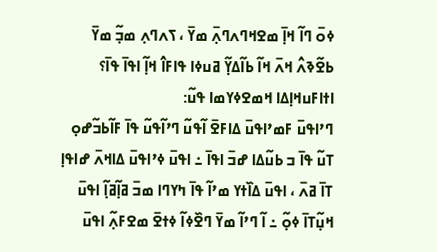ߦߋ߫ ߣߊ߬ ߞߊ߲߫ ߘߐߞߣߍߣߍ߲߫ ߘߌ߫ ، ߖߍߣߍ߲ ߘߏ߲߬ ߘߌ߫ ߕߐ߬ߢߍ߮ ߞߍ߫ ߞߊ߬ ߕߊ߬ߡߌ߲߬ ߥߎߦߊ ߟߊߓߊ߮ ߞߊ߲߬ ߊߟߊ߫ ߟߊ߫؟
ߊߙߊߓߎߞߊ߲ߡߊ ߞߘߐߦߌߘߊ ߟߎ߬:
ߣߴߊߟߎ߫ ߓߘߴߊߟߎ߫ ߡߊߓߐ߫ ߊ߬ߟߎ߬ ߣߴߊ߬ߟߎ߬ ߟߊ߫ ߓߊ߬ߕߏ߬ߝߋ߲ ߠߎ߬ ߟߊ߫ ߏ ߕߎ߬ߡߊ ߝߏ߫ ߊߟߊ߫ ߸ ߊߟߎ߫ ߦߴߊߟߎ߫ ߡߊߞߍ߫ ߝߊߟߊ߲ ߠߊ߫ ߥߍ߫ ، ߊߟߎ߫ ߡߊ߰ߙߌ ߘߴߊ߬ ߟߊ߫ ߤߌߣߊ ߘߏ߫ ߥߊ߲߬ߥߊ߲߬ ߊߟߎ߫ ߞߎ߲߬ߠߊ߫ ߦߋ߲߬ ߸ ߊ߬ ߣߴߊ߬ ߘߌ߫ ߣߐ߰ߦߊ߬ ߦߙߐ߫ ߘߐߓߍ߲߬ ߊߟߎ߫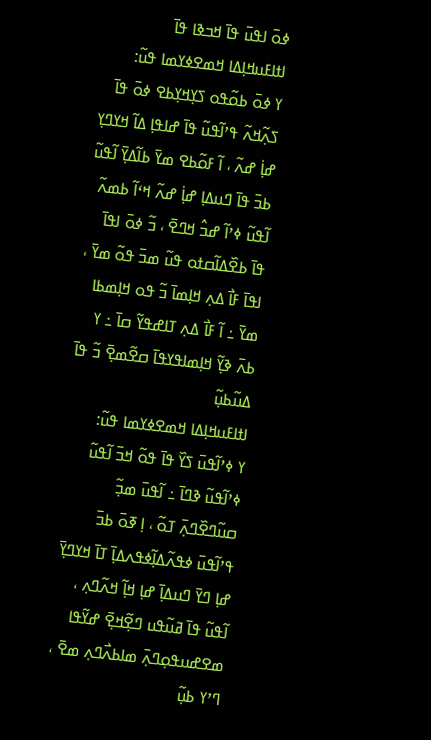ߦߋ߫ ߊߟߎ߫ ߟߊ߫ ߞߏߢߊ ߟߊ߫
ߊߙߊߓߎߞߊ߲ߡߊ ߞߘߐߦߌߘߊ ߟߎ߬:
ߌ ߦߋ߫ ߕߋ߬ߟߋ ߖߌ߲ߞߌ߲ߕߐ ߦߋ߫ ߟߊ߫ ߖߍ߲߬ߞߍ߬ ߟߴߊ߬ߟߎ߬ ߟߊ߫ ߝߊߟߊ߲ ߡߊ߬ ߞߌߣߌ߲ ߝߊ߲߭ ߝߍ߬ ، ߊ߬ ߓߋ߬ߕߐ ߘߌ߫ ߕߊ߬ߡߌ߲߫ ߊ߬ߟߎ߬ ߕߏ߫ ߟߊ߫ ߣߎߡߊ߲ ߝߊ߲߭ ߝߍ߬ ߞߵߊ߬ ߕߘߍ߬ ߊ߬ߟߎ߬ ߦߴߊ߬ ߝߏ߮ ߞߣߐ߫ ، ߏ߬ ߦߋ߫ ߊߟߊ߫ ߟߊ߫ ߕߐ߰ߡߊ߬ߛߙߋ ߟߎ߬ ߘߏ߫ ߟߋ߬ ߘߌ߫ ، ߊߟߊ߫ ߓߊ߯ ߡߍ߲ ߞߊ߲ߘߊ߫ ߏ߬ ߟߋ ߞߊ߲ߘߕߊ ߘߌ߫ ߸ ߊ߬ ߓߊ߯ ߡߍ߲ ߠߊߝߟߌ߬ ߛߊ߫ ߸ ߌ ߕߍ߫ ߢߌ߲߬ ߞߊ߲ߘߊߟߌߟߊ߫ ߛߐ߬ߘߐ߲߫ ߏ߬ ߟߊ߫ ߡߎ߬ߕߎ߲߬
ߊߙߊߓߎߞߊ߲ߡߊ ߞߘߐߦߌߘߊ ߟߎ߬:
ߌ ߦߴߊ߬ߟߎ߫ ߖߌ߰ ߟߊ߫ ߟߋ߬ ߞߏ߫ ߊ߬ߟߎ߬ ߦߴߊ߬ߟߎ߬ ߢߣߊ߫ ߸ ߊ߬ߟߎ߫ ߘߏ߲߬ ߛߎ߬ߣߐ߰ߣߍ߲߫ ߠߋ߬ ، ߊ߲ ߧߋ߫ ߕߏ߫ ߟߴߊ߬ߟߎ߫ ߦߟߍ߬ߡߊ߲߬ߦߟߍߡߊ߲߫ ߠߊ߫ ߞߌߣߌ߲߫ ߝߊ߲ ߣߌ߫ ߣߎߡߊ߲߫ ߝߊ߲ ߞߊ߲߬ ߞߍ߬ߣߍ߲ ، ߊ߬ߟߎ߬ ߟߊ߫ ߥߎ߬ߟߎ ߣߐ߲߬ߞߐ߲߫ ߝߌ߬ߟߊ ߘߐߝߎߟߋ߲ߣߍ߲߫ ߘߊߕߍ߯ߣߍ߲ ߘߐ߫ ، ߣߴߌ ߕߎ߲߬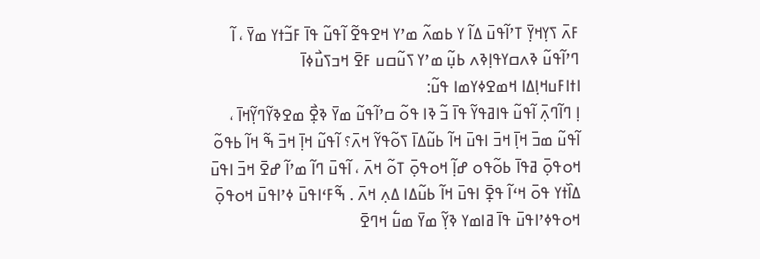ߓߍ߫ ߖߌ߲ߞߌ߲߫ ߠߴߊ߬ߟߎ߫ ߡߊ߬ ߌ ߕߘߍ߬ ߘߴߌ ߞߐߟߐ߬ ߊ߬ߟߎ߬ ߟߊ߫ ߓߏ߬ߙߌ ߘߌ߫ ، ߊ߬ ߣߴߊ߬ߟߎ߬ ߢߍߛߌߟߊ߲ߢߍ ߕߎ߲߬ ߘߴߌ ߖߎ߬ߛߎ ߓߐ߫ ߞߏߖߎ߯ߦߊ߫
ߊߙߊߓߎߞߊ߲ߡߊ ߞߘߐߦߌߘߊ ߟߎ߬:
ߊ߲ ߣߊ߬ߣߍ߲߫ ߊ߬ߟߎ߬ ߟߊߥߟߌ߬ ߟߊ߫ ߏ߬ ߢߊ ߟߋ߬ ߛߴߊ߬ߟߎ߬ ߘߌ߫ ߢߐ߲߯ ߘߐߢߌ߬ߣߌ߲߬ߞߊ߫ ، ߊ߬ߟߎ߬ ߘߏ߫ ߞߊ߲߫ ߞߏ߫ ߊߟߎ߫ ߞߊ߬ ߕߎ߬ߡߊ߫ ߖߋ߬ߟߌ߬ ߞߍ߫؟ ߊ߬ߟߎ߬ ߞߊ߲߫ ߞߏ߫ ߒ߬ ߞߊ߬ ߕߟߋ߬ ߞߋߟߋ߲߫ ߥߟߊ߫ ߕߋ߬ߟߋ ߝߊ߲߬ ߞߋߟߋ߲߫ ߠߋ߬ ߞߍ߫ ، ߊ߬ߟߎ߫ ߣߊ߬ ߘߴߊ߬ ߝߐ߫ ߞߏ߫ ߊߟߎ߫ ߡߊ߰ߙߌ ߟߋ߫ ߞߵߊ߬ ߟߐ߲߫ ߊߟߎ߫ ߞߊ߬ ߕߎ߬ߡߊ ߡߍ߲ ߞߍ߫ . ߒ߬ߓߵߊߟߎ߫ ߦߴߊߟߎ߫ ߞߋߟߋ߲߫ ߞߋߟߦߴߊߟߎ߫ ߟߊ߫ ߥߊߘߌ ߢߌ߲߬ ߘߌ߫ ߘߎ߱ ߞߣߐ߫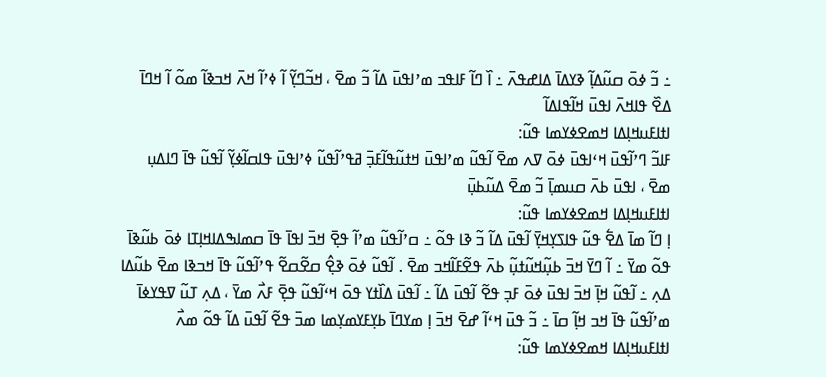߸ ߏ߬ ߦߋ߫ ߛߎ߬ߡߊ߲߬ ߢߌߡߊ߫ ߡߊߝߟߍ߫ ߸ ߊ߰ ߣߊ߬ ߓߊߟߏ ߘߴߊߟߎ߫ ߡߊ߬ ߏ߬ ߘߐ߫ ، ߞߏ߬ߣߌ߲߬ ߊ߬ ߦߴߊ߬ ߞߍ߫ ߞߏߢߊ߬ ߘߋ߬ ߊ߬ ߞߣߊ߫ ߡߐ߰ ߟߊߞߍ߫ ߊߟߎ߫ ߞߊ߬ߟߊߡߊ߬
ߊߙߊߓߎߞߊ߲ߡߊ ߞߘߐߦߌߘߊ ߟߎ߬:
ߓߊߏ߬ ߣߴߊ߬ߟߎ߫ ߞߵߊߟߎ߫ ߦߋ߫ ߜߍ ߘߐ߫ ߊ߬ߟߎ߬ ߘߴߊߟߎ߫ ߞߙߎ߬ߟߊ߬ߓߏ߲߫ ߥߟߴߊ߬ߟߎ߬ ߦߴߊߟߎ߫ ߟߊߛߊ߬ߦߌ߲߬ ߊ߬ߟߎ߬ ߟߊ߫ ߣߊߡߎ߲ ߘߐ߫ ، ߊߟߎ߫ ߕߍ߫ ߛߎߘߊ߲߫ ߏ߬ ߘߐ߫ ߡߎ߬ߕߎ߲߫
ߊߙߊߓߎߞߊ߲ߡߊ ߞߘߐߦߌߘߊ ߟߎ߬:
ߊ߲ ߣߊ߬ ߘߊ߫ ߡߐ߱ ߟߎ߬ ߟߊߖߌ߲ߞߌ߲߫ ߊ߬ߟߎ߫ ߡߊ߬ ߏ߬ ߢߊ ߟߋ߬ ߸ ߛߴߊ߬ߟߎ߬ ߘߴߊ߬ ߟߐ߲߫ ߞߏ߫ ߊߟߊ߫ ߟߊ߫ ߛߘߊߒߡߊߞߊ߲ߠߊ ߦߋ߫ ߕߎ߬ߢߊ߫ ߟߋ߬ ߘߌ߫ ߸ ߊ߬ ߣߌ߫ ߞߏ߫ ߕߎ߲߬ߞߎ߬ߙߎ߲߬ ߕߍ߫ ߟߐ߬ߓߊ߬ߞߏ ߘߐ߫ . ߊ߬ߟߎ߬ ߦߋ߫ ߢߐ߲߮ ߛߐ߬ߛߐ߬ ߟߴߊ߬ߟߎ߬ ߟߊ߫ ߞߏߢߊ ߘߐ߫ ߕߎ߬ߡߊ ߡߍ߲ ߸ ߊ߬ߟߎ߬ ߞߊ߲߫ ߞߏ߫ ߊߟߎ߫ ߦߋ߫ ߓߏ߲ ߟߐ߬ ߊ߬ߟߎ߫ ߡߊ߬ ߸ ߊ߬ߟߎ߫ ߡߊ߰ߙߌ ߟߋ߫ ߞߵߊ߬ߟߎ߬ ߟߐ߲߫ ߓߍ߯ ߘߌ߫ ، ߡߍ߲ ߠߎ߬ ߜߟߌߦߊ߫ ߘߴߊ߬ߟߎ߬ ߟߊ߫ ߞߏ ߞߊ߲߬ ߛߊ߫ ߸ ߏ߬ ߟߎ߫ ߞߵߊ߬ ߝߐ߫ ߞߏ߫ ߊ߲ ߘߌߣߊ߫ ߕߌ߲ߓߌߘߌ߲ߘߊ ߘߏ߫ ߟߐ߬ ߊ߬ߟߎ߫ ߡߊ߬ ߟߋ߬ ߘߍ߯
ߊߙߊߓߎߞߊ߲ߡߊ ߞߘߐߦߌߘߊ ߟߎ߬: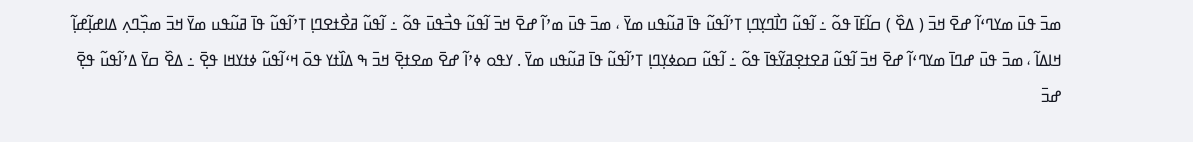ߘߏ߫ ߟߎ߫ ߘߌߣߵߊ߬ ߝߐ߫ ߞߏ߫ ( ߡߐ߰ ) ߛߊ߬ߓߊ߫ ߟߋ߬ ߸ ߊ߬ߟߎ߬ ߣߊ߯ߣߌ߲ߣߊ߲ ߠߴߊ߬ߟߎ߬ ߟߊ߫ ߥߎ߬ߟߎ ߘߌ߫ ، ߘߏ߫ ߟߎ߫ ߘߴߊ߬ ߝߐ߫ ߞߏ߫ ߊ߬ߟߎ߬ ߟߏ߯ߟߎ߫ ߟߋ߬ ߸ ߊ߬ߟߎ߬ ߥߐ߯ߙߐߣߊ߲ ߠߴߊ߬ߟߎ߬ ߟߊ߫ ߥߎ߬ߟߎ ߘߌ߫ ߞߏ߫ ߘߏ߲߰ߣߍ߲ ߡߊߝߊ߲߬ߝߊ߲߬ ߞߊߡߊ߬ ، ߘߏ߫ ߟߎ߫ ߝߣߊ߫ ߘߌߣߵߊ߬ ߝߐ߫ ߞߏ߫ ߊ߬ߟߎ߬ ߥߐߙߐ߲ߥߌ߬ߟߊ߫ ߟߋ߬ ߸ ߊ߬ߟߎ߬ ߛߋߦߌ߲ߣߊ߲ ߠߴߊ߬ߟߎ߬ ߟߊ߫ ߥߎ߬ߟߎ ߘߌ߫ . ߌߟߋ ߦߴߊ߬ ߝߐ߫ ߘߐߙߐ߲߫ ߞߏ߫ ߒ ߡߊ߰ߙߌ ߟߋ߫ ߞߵߊ߬ߟߎ߬ ߦߙߌߞߊ ߟߐ߲߫ ߸ ߡߐ߰ ߛߌ߫ ߡߴߊ߬ߟߎ߬ ߟߐ߲߫ ߝߏ߫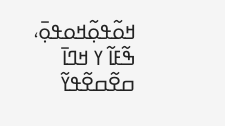ߞߋ߬ߟߋ߲߬ߞߋߟߋ߲߫، ߒ߬ߓߊ߬ ߌ ߞߣߊ߫ ߛߐ߬ߛߐ߬ߟߌ߬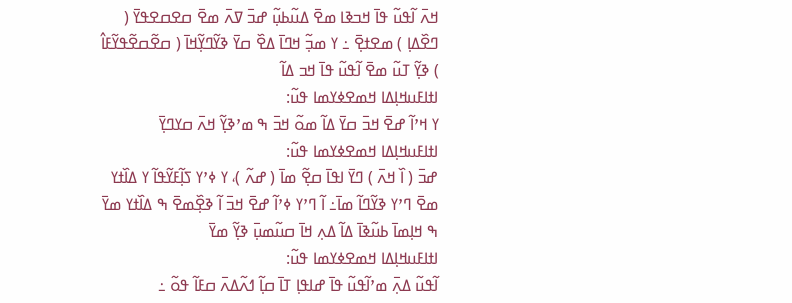ߞߍ߫ ߊ߬ߟߎ߬ ߟߊ߫ ߞߏߢߊ ߘߐ߫ ߡߎ߬ߕߎ߲߬ ߝߏ߫ ߜߍ߫ ߘߐ߫ ߛߐߛߐߟߌ߫ ( ߣߐ߰ߡߊ߲ ) ߘߐߙߐ߲߫ ߸ ߌ ߘߏ߲߬ ߞߣߊ߫ ߡߐ߰ ߛߌ߫ ߢߌ߬ߣߌ߲߬ߞߊ߫ ( ߛߐ߬ߛߐ߬ߟߌ߬ߓߊ߮ ) ߢߌ߲߬ ߠߎ߬ ߘߐ߫ ߊ߬ߟߎ߬ ߟߊ߫ ߞߏ ߡߊ߬
ߊߙߊߓߎߞߊ߲ߡߊ ߞߘߐߦߌߘߊ ߟߎ߬:
ߌ ߞߴߊ߬ ߝߐ߫ ߞߏ߫ ߛߌ߫ ߡߊ߬ ߘߋ߬ ߞߏ߫ ߒ ߘߴߢߌ߲߬ ߞߍ߫ ߛߌߣߌ߲߫
ߊߙߊߓߎߞߊ߲ߡߊ ߞߘߐߦߌߘߊ ߟߎ߬:
ߝߏ߫ ( ߊ߰ ߞߍ߫ ) ߣߌ߫ ߊߟߊ߫ ߛߐ߲߬ ߘߊ߫ ( ߝߍ߬ )، ߌ ߦߴߌ ߖߊ߲߬ߓߌ߬ߟߊ߬ ߌ ߡߊ߰ߙߌ ߘߐ߫ ߣߴߌ ߢߌ߬ߣߊ߬ ߘߊ߫߸ ߊ߬ ߣߴߌ ߦߴߊ߬ ߝߐ߫ ߞߏ߫ ߊ߬ ߢߐ߲߰ߘߐ߫ ߒ ߡߊ߰ߙߌ ߘߌ߫ ߒ ߞߊ߲ߘߊ߫ ߕߎ߬ߢߊ߫ ߡߊ߬ ߡߍ߲ ߞߊ߫ ߛߎ߬ߘߎ߲߫ ߢߌ߲߬ ߘߌ߫
ߊߙߊߓߎߞߊ߲ߡߊ ߞߘߐߦߌߘߊ ߟߎ߬:
ߊ߬ߟߎ߬ ߡߍ߲߫ ߘߴߊ߬ߟߎ߬ ߟߊ߫ ߝߊߟߊ߲ ߠߊ߫ ߛߊ߲߬ ߗߍ߬ߡߍ߫ ߛߓߊ߬ ߟߋ߬ ߸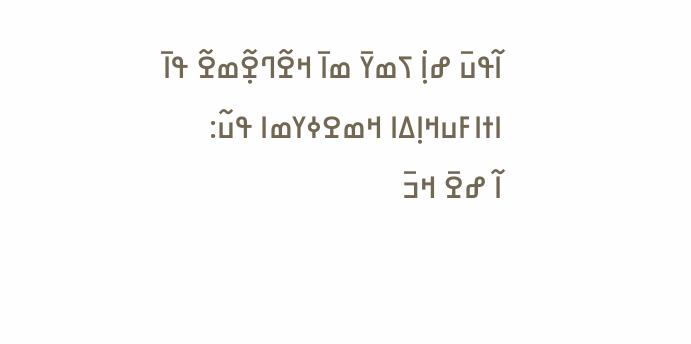ߊ߬ߟߎ߫ ߝߊ߲߭ ߖߘߌ߫ ߘߊ߫ ߞߐ߬ߣߐ߲߬ߘߐ߬ ߟߊ߫
ߊߙߊߓߎߞߊ߲ߡߊ ߞߘߐߦߌߘߊ ߟߎ߬:
ߊ߬ ߝߐ߫ ߞߏ߫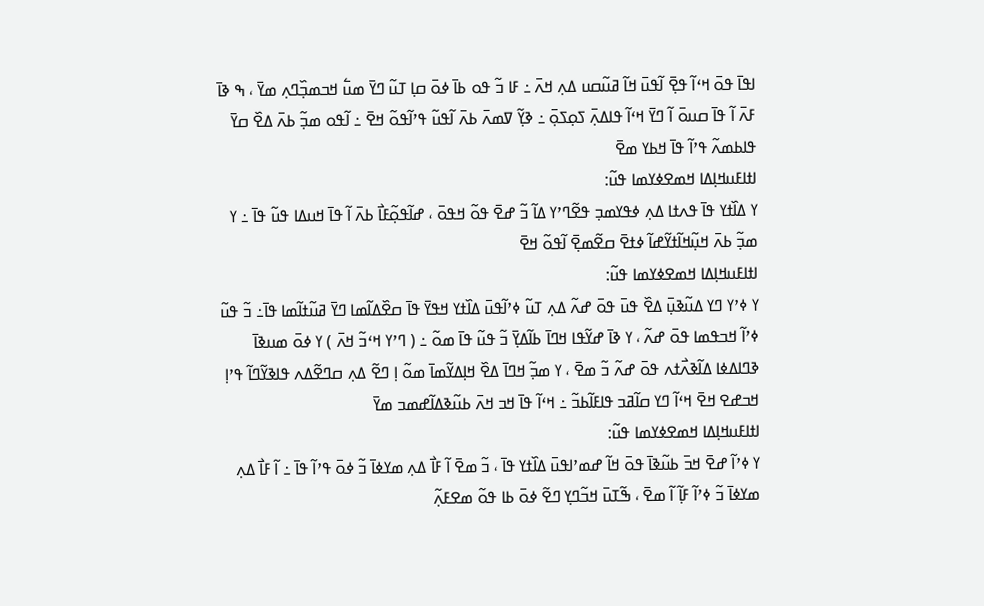ߊߟߊ߫ ߟߋ߫ ߞߵߊ߬ ߟߐ߲߫ ߊ߬ߟߎ߫ ߞߊ߬ ߥߎ߬ߛߎ ߡߍ߲ ߞߍ߫ ߸ ߓߊ ߏ߬ ߟߋ ߕߊ߫ ߦߋ߫ ߛߊ߲ ߠߎ߬ ߣߌ߫ ߘߎ߱ ߞߏߘߏ߲߰ߣߍ߲ ߘߌ߫ ، ߒ ߢߊ߫ ߓߍ߫ ߊ߬ ߟߊ߫ ߛߎߋ߫ ߊ߬ ߣߌ߫ ߞߵߊ߬ ߟߊߡߍ߲߫ ߖߋ߲ߖߋ߲߫ ߸ ߢߌ߲߬ ߜߘߍ߫ ߕߍ߫ ߊ߬ߟߎ߬ ߟߴߊ߬ߟߋ߬ ߞߐ߫ ߸ ߊ߬ߟߋ ߘߏ߲߬ ߕߍ߫ ߡߐ߰ ߛߌ߫ ߟߊߕߘߍ߬ ߟߴߊ߬ ߟߊ߫ ߞߕߌ ߘߐ߫
ߊߙߊߓߎߞߊ߲ߡߊ ߞߘߐߦߌߘߊ ߟߎ߬:
ߌ ߡߊ߰ߙߌ ߟߊ߫ ߟߍߙߊ ߡߍ߲ ߦߟߌߘߏ߲ ߟߐ߬ߣߴߌ ߡߊ߬ ߏ߬ ߝߐ߫ ߟߋ߬ ߞߟߋ߫ ، ߝߊ߬ߟߋ߲߬ߓߊ߯ ߕߍ߫ ߊ߬ ߟߊ߫ ߞߎߡߊ ߟߎ߬ ߟߊ߫ ߸ ߌ ߘߏ߲߬ ߕߍ߫ ߞߎ߲߬ߞߊ߬ߙߌ߬ߝߊ߬ ߦߙߐ߫ ߛߐ߬ߘߐ߲߫ ߊ߬ߟߋ߬ ߞߐ߫
ߊߙߊߓߎߞߊ߲ߡߊ ߞߘߐߦߌߘߊ ߟߎ߬:
ߌ ߦߴߌ ߣߌ ߡߎ߬ߢߎ߲߫ ߡߐ߰ ߟߎ߫ ߟߋ߫ ߝߍ߬ ߡߍ߲ ߠߎ߬ ߦߴߊ߬ߟߎ߫ ߡߊ߰ߙߌ ߞߟߌ߫ ߟߊ߫ ߛߐ߰ߡߊ߬ߘߊ ߣߌ߫ ߥߎ߬ߙߊ߬ߘߊ ߟߊ߫߸ ߏ߬ ߟߎ߬ ߦߴߊ߬ ߞߏߟߘߊ ߟߋ߫ ߝߍ߬ ، ߌ ߢߊ߫ ߝߌ߬ߟߊ ߞߣߊ߫ ߕߊ߬ߡߌ߲߫ ߏ߬ ߟߎ߬ ߟߊ߫ ߘߋ߬ ߸ ( ߣߴߌ ߞߵߏ߬ ߞߍ߫ ) ߌ ߦߋ߫ ߘߎߢߊ߫ ߢߣߊߡߦߊ ߡߊ߬ߢߍ߯ߙߍ ߟߋ߫ ߝߍ߬ ߏ߬ ߘߐ߫ ، ߌ ߘߏ߲߬ ߞߣߊ߫ ߡߐ߰ ߞߊ߲ߡߌ߬ߘߊ߫ ߘߋ߬ ߊ߲ ߣߐ߬ ߡߍ߲ ߛߣߐ߬ߡߍ ߟߊߢߌ߬ߣߊ߬ ߟߴߊ߲ ߞߏߝߐ ߞߐ߫ ߞߵߊ߬ ߣߌ ߛߊ߬ߥߏ ߟߊߓߊ߬ߕߏ߬ ߸ ߞߵߊ߬ ߟߊ߫ ߞߏ ߞߍ߫ ߕߎ߬ߢߡߊ߬ߝߘߏ ߘߌ߫
ߊߙߊߓߎߞߊ߲ߡߊ ߞߘߐߦߌߘߊ ߟߎ߬:
ߌ ߦߴߊ߬ ߝߐ߫ ߞߏ߫ ߕߎ߬ߢߊ߫ ߟߋ߫ ߞߊ߬ ߝߘߴߊߟߎ߫ ߡߊ߰ߙߌ ߟߊ߫ ، ߏ߬ ߘߐ߫ ߊ߬ ߓߊ߯ ߡߍ߲ ߘߌߦߊ߫ ߏ߬ ߦߋ߫ ߟߴߊ߬ ߟߊ߫ ߸ ߊ߬ ߓߊ߯ ߡߍ߲ ߘߌߦߊ߫ ߏ߬ ߦߴߊ߬ ߓߊ߲߬ ߊ߬ ߘߐ߫ ، ߒ߬ߠߎ߫ ߞߏ߬ߣߌ߲ ߣߐ߬ ߦߋ߫ ߕߊ ߟߋ߬ ߘߐߓߍ߲߬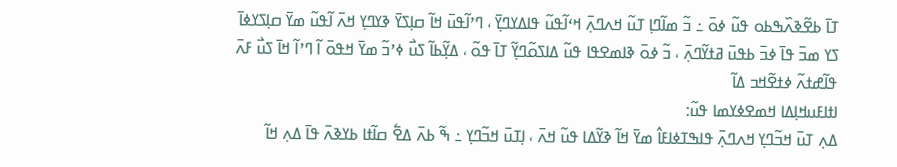ߠߊ߫ ߕߐ߬ߢߍ߰ߒߕߋ ߟߎ߬ ߦߋ߫ ߸ ߏ߬ ߘߊ߬ߣߊ߲ ߠߎ߬ ߞߍߣߍ߲߫ ߞߵߊ߬ߟߎ߬ ߟߊߡߌߣߌ߲߫ ، ߣߴߊ߬ߟߎ߫ ߞߊ߬ ߛߊ߲ߖߌ߫ ߢߌߣߌ߲ ߞߍ߫ ߊ߬ߟߎ߬ ߘߌ߫ ߛߊ߲ߖߌߦߊ߫ ߖߌ ߘߏ߫ ߟߊ߫ ߦߏ߫ ߕߟߎ߫ ߥߙߌ߬ߣߍ߲߫ ، ߏ߬ ߦߋ߫ ߢߊߘߐߟߊ ߟߎ߬ ߡߊߖߋ߬ߣߌ߲߬ ߠߊ߫ ߟߋ߬ ، ߡߌ߲߬ߕߊ߬ ߖߎ߯ ߦߴߏ߬ ߘߌ߫ ߞߟߋ߫ ߊ߬ ߣߴߊ߬ ߞߊ߫ ߖߎ߯ ߓߍ߫ ߟߊ߬ߝߙߍ߬ ߦߙߐ߬ߞߏ ߡߊ߬
ߊߙߊߓߎߞߊ߲ߡߊ ߞߘߐߦߌߘߊ ߟߎ߬:
ߡߍ߲ ߠߎ߫ ߞߏ߬ߣߌ߲ ߞߍߣߍ߲߫ ߟߊߒߠߦߊߓߊ߮ ߘߌ߫ ߞߊ߬ ߢߌ߬ߡߊ ߟߎ߬ ߞߍ߫ ، ߊ߲ߠߎ߫ ߞߏ߬ߣߌ߲ ߸ ߒ߬ ߕߍ߫ ߡߐ߱ ߛߊ߬ߙߊ ߕߌߢߍ߫ ߟߊ߫ ߡߍ߲ ߞߊ߬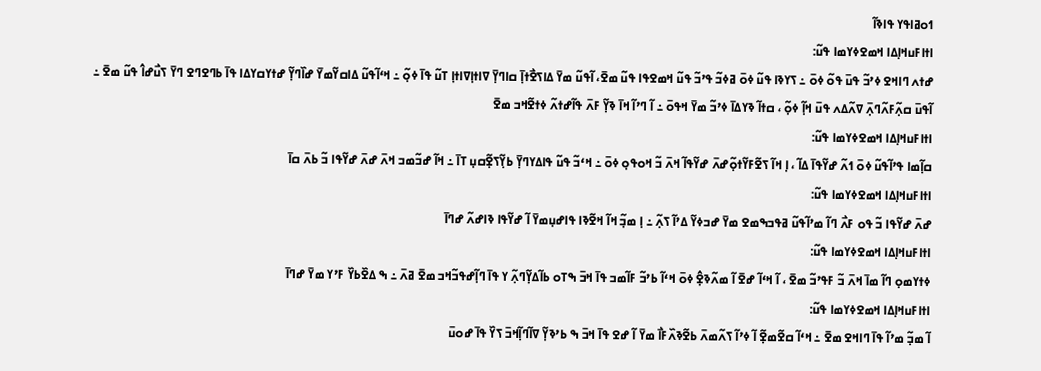ߗߋߥߊߟߌ ߟߊߢߊ߬
ߊߙߊߓߎߞߊ߲ߡߊ ߞߘߐߦߌߘߊ ߟߎ߬:
ߝߙߍ ߣߊߞߐ ߦߴߏ߬ ߟߎ߫ ߟߋ߬ ߦߋ߫ ߸ ߖߌߢߊ ߟߎ߬ ߦߋ߫ ߥߦߏ߬ ߟߴߏ߬ ߟߎ߬ ߞߘߐߟߊ ߟߎ߬ ߘߐ߫، ߊ߬ߟߎ߬ ߘߌ߫ ߡߊߖߐ߯ߙߊ߲߫ ߛߊߣߌ߲߫ ߜߊߙߊ߲ߜߊߙߊ߲ ߠߎ߬ ߟߊ߫ ߦߋ߲߬ ߸ ߞߵߊ߬ߟߎ߬ ߡߊߛߌ߬ߘߌ߫ ߝߊ߰ߣߌ߲߬ ߝߙߌߛߌߡߊ ߟߊ߫ ߕߣߐߣߐ ߣߌ߫ ߖߎ߯ߝߊ߮ ߟߎ߬ ߘߐ߫ ߸ ߊ߬ߟߎ߫ ߛߍ߲߬ߓߍ߬ߣߍ߲߫ ߜߍ߬ߡߍ ߟߎ߫ ߞߊ߲߬ ߦߋ߲߬ ، ߛߙߊ߬ ߢߌߡߊ߫ ߦߴߏ߬ ߘߌ߫ ߞߟߋ߫ ߸ ߊ߬ ߣߴߊ߬ ߞߊ߫ ߢߌ߲߬ ߓߍ߫ ߟߊ߬ߝߙߍ߬ ߦߙߐ߬ߞߏ ߘߐ߫
ߊߙߊߓߎߞߊ߲ߡߊ ߞߘߐߦߌߘߊ ߟߎ߬:
ߛߊ߲߬ߘߊ ߟߴߊ߬ߟߎ߬ ߦߋ߫ ߗߍ߬ ߝߌ߬ߟߊ߫ ߡߊ߬ ، ߊ߲ ߞߊ߬ ߖߐ߬ߓߌ߬ߙߋ߲߬ߝߍ߫ ߝߌ߬ߟߊ߬ ߞߍ߫ ߏ߬ ߞߋߟߋ߲ ߦߋ߫ ߸ ߞߵߏ߬ ߟߎ߬ ߟߊߡߌߣߌ߲߫ ߕߌ߲߬ߖߐ߲߬ߛߎ߲ ߠߊ߫ ߸ ߞߊ߬ ߝߏ߬ߘߏ ߞߍ߫ ߝߍ߫ ߝߌ߬ߟߊ ߏ߬ ߕߍ߫ ߛߊ߫
ߊߙߊߓߎߞߊ߲ߡߊ ߞߘߐߦߌߘߊ ߟߎ߬:
ߝߍ߫ ߝߌ߬ߟߊ ߏ߬ ߟߋ ߓߍ߯ ߣߊ߬ ߘߴߊ߬ߟߎ߬ ߥߟߏߒߘߐ ߘߌ߫ ߝߏߦߌ߬ ߡߴߊ߬ ߖߍ߲߬ ߸ ߊ߲ ߘߏ߲߬ ߞߊ߬ ߞߐ߬ߢߊ ߟߊߝߎ߲ߘߌ߫ ߊ߬ ߝߌ߬ߟߊ ߢߊߝߍ߬ ߝߣߊ߫
ߊߙߊߓߎߞߊ߲ߡߊ ߞߘߐߦߌߘߊ ߟߎ߬:
ߦߙߌߘߋ߲ ߣߊ߬ ߘߊ߫ ߞߍ߫ ߏ߬ ߓߟߴߏ߬ ߘߐ߫ ، ߊ߬ ߞߵߊ߬ ߝߐ߫ ߊ߬ ߘߍ߬ߢߐ߲߮ ߦߋ߫ ߞߵߊ߬ ߕߴߏ߬ ߓߊ߬ߘߏ ߟߊ߫ ߞߏ߫ ߒߠߋ ߕߊ߬ߡߌ߲߬ߣߍ߲߬ ߌ ߟߊ߫ ߣߊ߲߬ߝߟߏ߬ߞߏ ߘߐ߫ ߥߍ߫ ߸ ߒ ߡߐ߰ߕߌ߰ ߓߴߌ ߘߌ߫ ߝߣߊ߫
ߊߙߊߓߎߞߊ߲ߡߊ ߞߘߐߦߌߘߊ ߟߎ߬:
ߊ߬ ߘߏ߲߬ ߘߴߊ߬ ߟߊ߫ ߣߊߞߐ ߘߐ߫ ߸ ߞߵߊ߬ ߛߐ߬ߘߐ߲߬ ߊ߬ ߦߴߊ߬ ߖߍ߬ߘߍ߫ ߕߐ߬ߢߍ߰ߓߊ߯ ߘߌ߫ ߊ߬ ߝߐ ߟߊ߫ ߞߏ߫ ߒ ߕߴߢߌ߲߬ ߜߊ߬ߣߊ߲߬ߞߏ߫ ߖߌ߰ ߟߊ߫ ߝߋߎ߫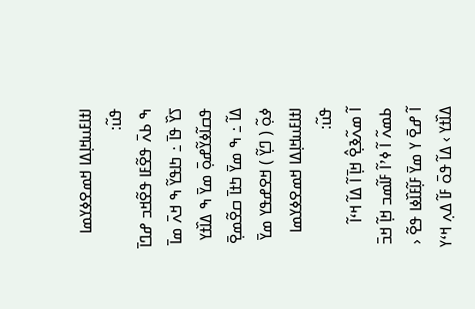ߊߙߊߓߎߞߊ߲ߡߊ ߞߘߐߦߌߘߊ ߟߎ߬:
ߒ ߕߍ߫ ߟߐ߬ߓߊ ߟߐ߬ߞߏ ߝߣߊ߫ ߖߌ߰ ߟߊ߫ ߸ ߤߊߟߌ߬ ߒ ߞߍ߫ ߘߊ߫ ߟߛߊ߬ߦߌ߬ߝߋ߲߫ ߘߌ߫ ߒ ߡߊ߰ߙߌ ߡߊ߬ ߸ ߒ ߘߌ߫ ߤߙߊ߫ ߛߐ߬ߘߐ߲߫ ߦߋ߲߬ ( ߣߌ߲߬ ) ߞߐߝߟߌ ߘߌ߫
ߊߙߊߓߎߞߊ߲ߡߊ ߞߘߐߦߌߘߊ ߟߎ߬:
ߊ߬ ߘߍ߬ߢߐ߲߮ ߞߊ߲߫ ߊ߬ ߡߊ߬ ߞߵߊ߬ ߕߘߍ߬ ߊ߬ ߦߴߊ߬ ߓߊ߬ߘߏ ߞߊ߲߬ ߞߏ߫ ߊ߬ ߝߐ߫ ߌ ߘߌ߫ ߓߊ߲߬ߓߊ߰ߦߊ ߟߐ߬ ‹ ߡߊ߰ߙߌ › ߡߊ߬ ߟߋ߫ ߓߊ߬ ߡߍ߲ ߞߵߌ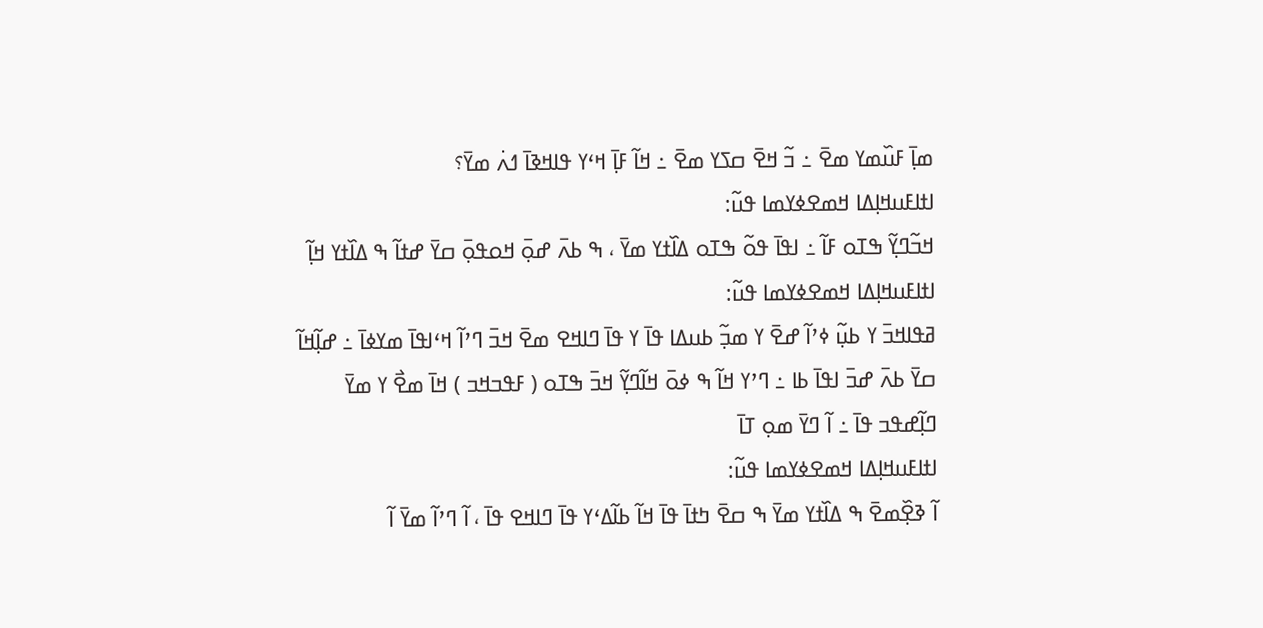ߘߊ߲߫ ߓߎ߰ߘߌ ߘߐ߫ ߸ ߏ߬ ߞߐ߫ ߛߖߌ ߘߐ߫ ߸ ߞߊ߬ ߓߊ߲߫ ߞߵߌ ߟߊߞߢߊ߫ ߗߍ߭ ߘߌ߫؟
ߊߙߊߓߎߞߊ߲ߡߊ ߞߘߐߦߌߘߊ ߟߎ߬:
ߞߏ߬ߣߌ߲߬ ߒߠߋ ߓߊ߬ ߸ ߊߟߊ߫ ߟߋ߬ ߒߠߋ ߡߊ߰ߙߌ ߘߌ߫ ، ߒ ߕߍ߫ ߝߋ߲߫ ߞߋߟߋ߲߫ ߛߌ߫ ߝߙߊ߬ ߒ ߡߊ߰ߙߌ ߞߊ߲߬
ߊߙߊߓߎߞߊ߲ߡߊ ߞߘߐߦߌߘߊ ߟߎ߬:
ߥߟߊߞߏ߫ ߌ ߕߎ߲߬ ߦߴߊ߬ ߝߐ߫ ߌ ߘߏ߲߬ ߕߎߡߊ ߟߊ߫ ߌ ߟߊ߫ ߣߊߞߐ ߘߐ߫ ߞߏ߫ ߣߴߊ߬ ߞߵߊߟߊ߫ ߘߌߦߊ߫ ߸ ߝߊ߲߬ߞߊ߬ ߛߌ߫ ߕߍ߫ ߝߏ߫ ߊߟߊ߫ ߕߊ ߸ ߣߴߌ ߞߊ߬ ߒ ߦߋ߫ ߞߊ߬ߣߌ߲߬ ߞߏ߫ ߒߠߋ ( ߓߟߏߞߏ ) ߞߊ߫ ߘߐ߯ ߌ ߘߌ߫ ߣߊ߲߬ߝߟߏ ߟߊ߫ ߸ ߊ߬ ߣߌ߫ ߘߋ߲ ߠߊ߫
ߊߙߊߓߎߞߊ߲ߡߊ ߞߘߐߦߌߘߊ ߟߎ߬:
ߊ߬ ߢߐ߲߰ߘߐ߫ ߒ ߡߊ߰ߙߌ ߘߌ߫ ߒ ߛߐ߫ ߤߙߊ߫ ߟߊ߫ ߞߊ߬ ߕߊ߬ߡߵߌ ߟߊ߫ ߣߊߞߐ ߟߊ߫ ، ߊ߬ ߣߴߊ߬ ߘߌ߫ ߊ߬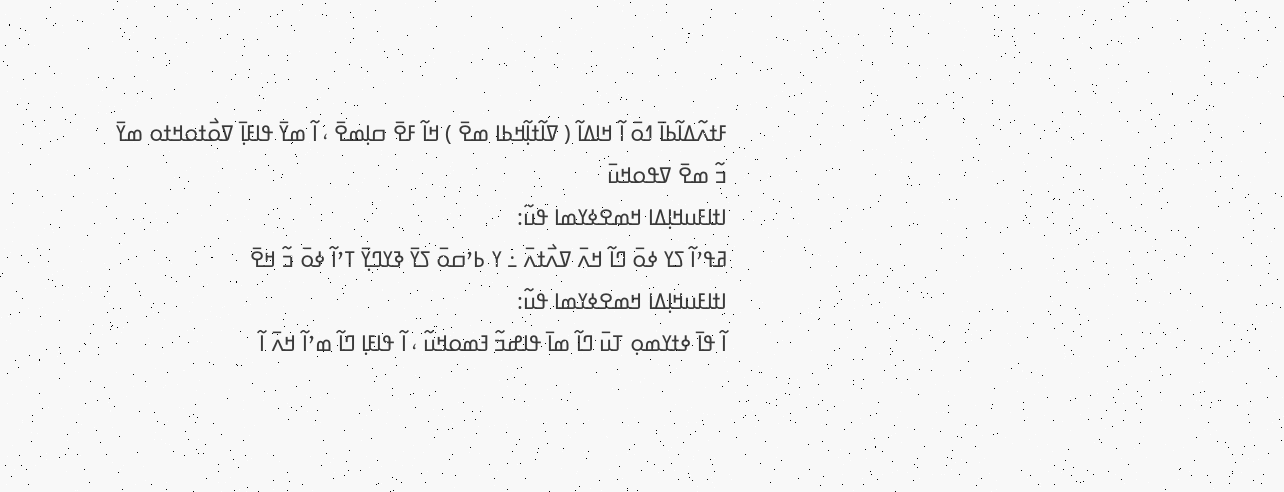ߓߙߍ߬ߡߊ߬ߕߊ߫ ߗߋ߫ ߊ߬ ߞߊߡߊ߬ ( ߜߊ߬ߙߊ߲߬ߞߕߊ ߘߐ߫ ) ߞߊ߬ ߓߐ߫ ߛߊ߲ߘߐ߫ ، ߊ߬ ߘߌ߫ ߟߊߓߊ߲߫ ߜߋ߯ߙߋߞߙߋ ߘߌ߫ ߏ߬ ߘߐ߫ ߜߟߋߞߎ߫
ߊߙߊߓߎߞߊ߲ߡߊ ߞߘߐߦߌߘߊ ߟߎ߬:
ߥߟߴߊ߬ ߖߌ ߦߋ߫ ߣߊ߬ ߞߍ߫ ߜߍ߯ߙߍ߫ ߸ ߌ ߕߴߛߋ߫ ߖߌ߫ ߢߌߣߌ߲߫ ߠߴߊ߬ ߦߋ߫ ߏ߬ ߞߐ߫
ߊߙߊߓߎߞߊ߲ߡߊ ߞߘߐߦߌߘߊ ߟߎ߬:
ߊ߬ ߟߊ߫ ߦߙߌߘߋ߲ ߠߎ߫ ߣߊ߬ ߘߊ߫ ߟߊߝߏ߬ ߔߘߋߞߎ߬ ، ߊ߬ ߟߊߓߊ߲ ߣߊ߬ ߘߴߊ߬ ߞߍ߫ ߊ߬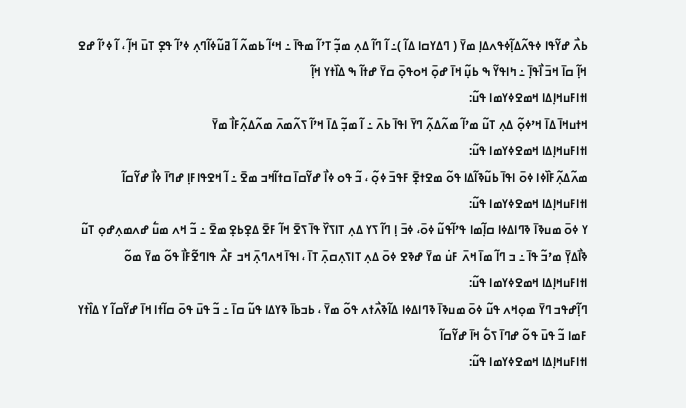ߕߍ߯ ߝߌ߬ߟߊ ߦߟߍ߬ߡߊ߲߬ߦߟߍߡߊ߲ ߘߌ߫ ( ߣߡߌߛߊ ߡߊ߬ )߸ ߊ߬ ߣߊ߬ ߡߍ߲ ߘߏ߲߬ ߠߴߊ߬ ߘߟߊ߫ ߸ ߞߵߊ߬ ߕߘߍ߬ ߊ߬ ߥߎ߬ߦߊ߬ߣߍ߲ ߦߴߊ߬ ߟߐ߲ ߠߎ߫ ߞߊ߲߬ ، ߊ߬ ߦߴߊ߬ ߝߐ ߞߊ߲߬ ߛߊ߫ ߞߏ߫ ߊ߯ߟߊ߲߫ ߸ ߤߊߟߌ߬ ߒ ߕߎ߲߬ ߞߊ߫ ߝߋ߲߫ ߞߋߟߋ߲߫ ߛߌ߫ ߝߙߊ߬ ߒ ߡߊ߰ߙߌ ߞߊ߲߬
ߊߙߊߓߎߞߊ߲ߡߊ ߞߘߐߦߌߘߊ ߟߎ߬:
ߞߙߎߞߊ߫ ߡߊ߫ ߞߴߦߋ߲߬ ߡߍ߲ ߠߎ߬ ߘߴߊ߬ ߘߍ߬ߡߍ߲߬ ߣߌ߫ ߊߟߊ߫ ߕߍ߫ ߸ ߊ߬ ߘߏ߲߬ ߡߊ߫ ߞߴߊ߬ ߖߍ߬ߘߍ߫ ߘߍ߬ߡߍ߲߬ߓߊ߯ ߘߌ߫
ߊߙߊߓߎߞߊ߲ߡߊ ߞߘߐߦߌߘߊ ߟߎ߬:
ߘߍ߬ߡߍ߲߬ߓߊ߰ߦߊ ߦߋ߫ ߊߟߊ߫ ߕߎ߬ߢߊ߬ߡߊ ߟߋ߬ ߘߐߙߐ߲߫ ߓߟߏ߫ ߦߋ߲߬ ، ߏ߬ ߟߋ ߦߊ߯ ߝߌ߬ߛߊ߫ ߛߙߊ߬ߞߏ ߘߐ߫ ߸ ߊ߬ ߞߐߟߊߓߊ߲ ߝߣߊ߫ ߦߊ߯ ߝߌ߬ߛߊ߬
ߊߙߊߓߎߞߊ߲ߡߊ ߞߘߐߦߌߘߊ ߟߎ߬:
ߌ ߦߋ߫ ߘߎߢߊ߫ ߢߣߊߡߦߊ ߛߊ߲߬ߘߊ ߟߴߊ߬ߟߎ߬ ߦߋ߫، ߦߏ߫ ߊ߲ ߣߊ߬ ߖߌ ߡߍ߲ ߠߊߖߌ߰ ߟߊ߫ ߖߐ߫ ߞߊ߬ ߓߐ߫ ߡߐ߲ߕߐ߲ ߘߐ߫ ߸ ߏ߬ ߞߍ ߘߎ߱ ߝߍߘߍ߲ߝߋ߲ ߠߎ߬ ߢߊ߯ߡߌ߲߫ ߘߴߏ߬ ߟߊ߫ ߸ ߏ ߣߊ߬ ߘߊ߫ ߞߍ߫ ߓߎ߭ ߘߌ߫ ߝߢߐ ߦߋ߫ ߡߍ߲ ߠߊߖߍ߲ߛߍ߲߫ ߠߊ߫ ، ߊߟߊ߫ ߞߍߣߍ߲߫ ߞߏ ߓߍ߯ ߟߊߣߐ߬ߓߊ߯ ߟߋ߬ ߘߌ߫ ߘߋ߬
ߊߙߊߓߎߞߊ߲ߡߊ ߞߘߐߦߌߘߊ ߟߎ߬:
ߣߊ߲߬ߝߟߏ ߣߌ߫ ߘߋ߲ߞߍ ߟߎ߬ ߦߋ߫ ߘߎߢߊ߫ ߢߣߊߡߦߊ ߡߊ߬ߢߍ߯ߙߍ ߟߋ߬ ߘߌ߫ ، ߕߏߕߊ߫ ߢߌߡߊ ߟߎ߬ ߛߊ߫ ߸ ߏ߬ ߟߎ߫ ߟߋ߫ ߛߊ߬ߙߊ ߞߊ߫ ߝߌ߬ߛߊ߬ ߌ ߡߊ߰ߙߌ ߓߘߊ ߏ߬ ߟߎ߫ ߟߋ߬ ߝߣߊ߫ ߖߋ߱ ߞߊ߫ ߝߌ߬ߛߊ߬
ߊߙߊߓߎߞߊ߲ߡߊ ߞߘߐߦߌߘߊ ߟߎ߬: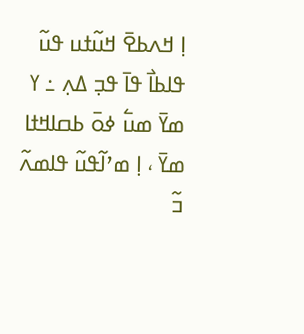ߊ߲ ߞߍߕߐ߫ ߞߎ߬ߙߎ ߟߎ߬ ߟߊߕߊ߯ ߟߊ߫ ߟߏ߲ ߡߍ߲ ߸ ߌ ߘߌ߫ ߘߎ߱ ߦߋ߫ ߕߛߊߞߙߊ ߘߌ߫ ، ߊ߲ ߘߴߊ߬ߟߎ߬ ߟߊߘߍ߬ ߏ߬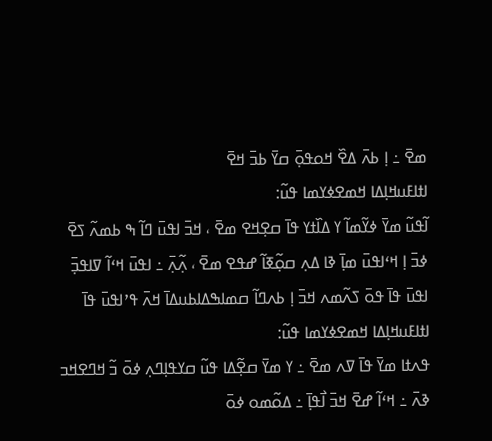ߘߐ߫ ߸ ߊ߲ ߕߍ߫ ߡߐ߰ ߞߋߟߋ߲߫ ߛߌ߫ ߕߏ߫ ߞߐ߫
ߊߙߊߓߎߞߊ߲ߡߊ ߞߘߐߦߌߘߊ ߟߎ߬:
ߊ߬ߟߎ߬ ߘߌ߫ ߦߌ߬ߘߊ߬ ߌ ߡߊ߰ߙߌ ߟߊ߫ ߛߐ߲ߞߐ ߘߐ߫ ، ߞߏ߫ ߊߟߎ߫ ߣߊ߬ ߒ ߕߘߍ߬ ߖߐ߫ ߦߏ߫ ߊ߲ ߞߵߊߟߎ߫ ߘߊ߲߫ ߢߊ ߡߍ߲ ߛߋ߲߬ߧߊ߬ ߝߟߐ ߘߐ߫ ، ߍ߲߬ߍ߲߫ ߸ ߊߟߎ߫ ߞߵߊ߬ ߜߊߟߏ߲߫ ߊߟߎ߫ ߟߊ߫ ߟߋ߫ ߖߍ߬ߘߍ ߞߏ߫ ߊ߲ ߕߍߣߊ߬ ߛߘߊߒߡߊߕߎߡߊ߫ ߞߍ߫ ߟߴߊߟߎ߫ ߟߊ߫
ߊߙߊߓߎߞߊ߲ߡߊ ߞߘߐߦߌߘߊ ߟߎ߬:
ߟߍߙߊ ߘߌ߫ ߟߊ߫ ߜߍ ߘߐ߫ ߸ ߌ ߘߌ߫ ߛߐ߲߬ߡߊ ߟߎ߬ ߛߌߟߊ߲ߣߍ߲ ߦߋ߫ ߏ߬ ߞߣߐߞߏ ߢߍ߫ ߸ ߞߵߊ߬ ߝߐ߫ ߞߏ߫ ߊ߯ߟߊ߲߫ ߸ ߡߋ߬ߘߋ ߦߋ߫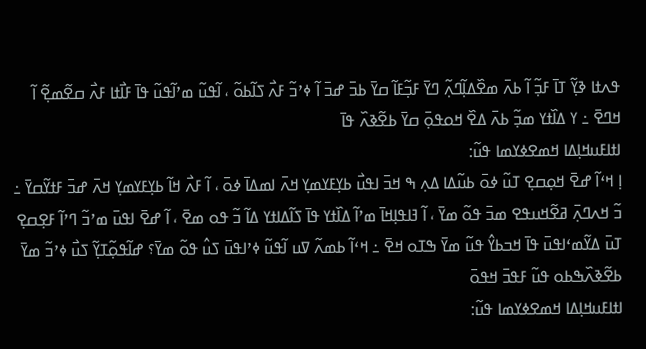ߟߍߙߊ ߢߌ߲߬ ߠߊ߫ ߓߏ߲߬ ߊ߬ ߕߍ߫ ߘߐ߰ߡߊ߲߬ߣߍ߲߬ ߣߌ߫ ߓߏ߲߬ߓߊ߬ ߛߌ߫ ߕߏ߫ ߝߏ߫ ߊ߬ ߦߴߏ߬ ߓߍ߯ ߖߊ߬ߕߋ߬ ، ߊ߬ߟߎ߬ ߘߴߊ߬ߟߎ߬ ߟߊ߫ ߓߊ߯ߙߊ ߓߍ߯ ߛߐ߬ߘߐ߲߬ ߊ߬ ߞߣߐ߫ ߸ ߌ ߡߊ߰ߙߌ ߘߏ߲߬ ߕߍ߫ ߡߐ߰ ߞߋߟߋ߲߫ ߛߌ߫ ߕߐ߬ߢߍ߰ ߟߊ߫
ߊߙߊߓߎߞߊ߲ߡߊ ߞߘߐߦߌߘߊ ߟߎ߬:
ߊ߲ ߞߵߊ߬ ߝߐ߫ ߞߋ߲ߛߐ߲ ߠߎ߬ ߦߋ߫ ߕߎ߬ߡߊ ߡߍ߲ ߒ ߞߏ߫ ߊߟߎ߯ ߕߌ߲ߓߌߘߌ߲ ߞߍ߫ ߊߘߡߊ߫ ߦߋ߫ ، ߊ߬ ߓߍ߯ ߞߊ߬ ߕߌ߲ߓߌߘߌ߲ ߞߍ߫ ߝߏ߫ ߓߙߌ߬ߛߌ߫ ߸ ߏ߬ ߞߍߣߍ߲߫ ߥߐ߬ߞߎߟߐ ߘߏ߫ ߟߋ߬ ߘߌ߫ ، ߊ߬ ߔߊߟߊ߲ߞߊ߫ ߘߴߊ߬ ߡߊ߰ߙߌ ߟߊ߫ ߖߊ߬ߡߊߙߌ ߡߊ߬ ߏ߬ ߟߋ ߘߐ߫ ، ߊ߬ ߝߐ߫ ߊߟߎ߫ ߘߴߏ߬ ߣߴߊ߬ ߓߐ߲ߛߐ߲ ߠߎ߫ ߡߌ߬ߘߵߊߟߎ߫ ߟߊ߫ ߞߏߕߌ߮ ߟߎ߬ ߘߌ߫ ߒߠߋ ߞߐ߫ ߸ ߞߵߊ߬ ߕߘߍ߬ ߜߎ ߊ߬ߟߎ߬ ߦߴߊߟߎ߫ ߖߎ߮ ߟߋ߬ ߘߌ߫؟ ߝߊ߬ߟߋ߲߬ߠߌ߲߬ ߖߎ߯ ߦߴߏ߬ ߘߌ߫ ߕߐ߬ߢߍ߰ߒߕߋ ߟߎ߬ ߓߟߏ߫ ߞߟߋ߫
ߊߙߊߓߎߞߊ߲ߡߊ ߞߘߐߦߌߘߊ ߟߎ߬: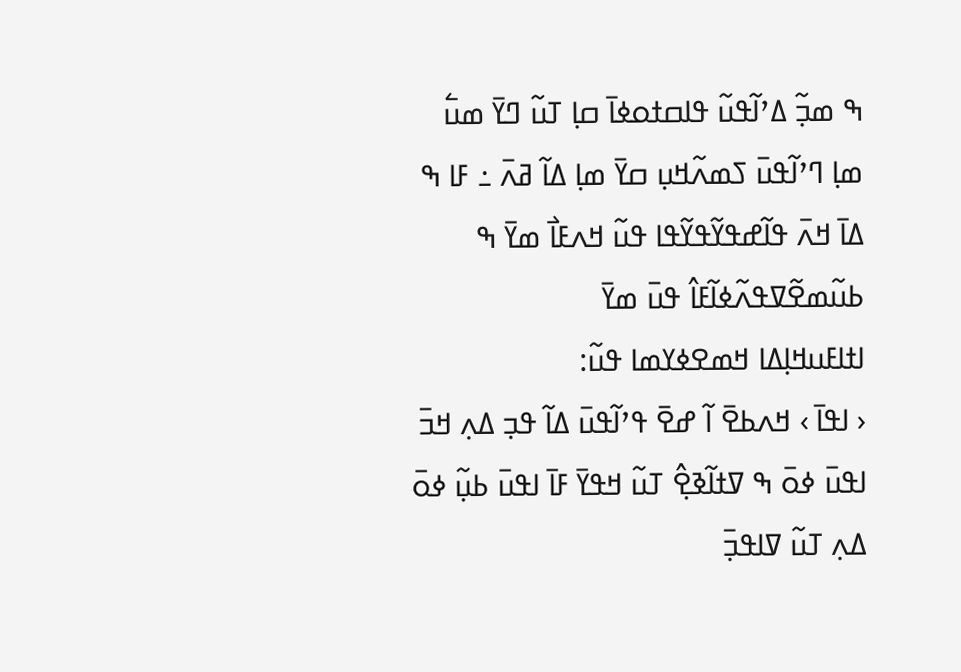ߒ ߘߏ߲߬ ߡߴߊ߬ߟߎ߬ ߟߊߛߙߋߦߊ߫ ߛߊ߲ ߠߎ߬ ߣߌ߫ ߘߎ߱ ߘߊ߲ ߣߴߊ߬ߟߎ߫ ߖߘߍ߬ߞߎ߲ ߛߌ߫ ߘߊ߲ ߡߊ߬ ߥߍ߫ ߸ ߓߊ ߒ ߡߊ߫ ߞߍ߫ ߟߊ߬ߝߟߌ߬ߟߌ߬ߟߊ ߟߎ߬ ߞߍߓߊ߯ ߘߌ߫ ߒ ߕߎ߬ߘߐ߬ߜߟߍ߬ߦߊ߬ߓߊ߮ ߟߎ߫ ߘߌ߫
ߊߙߊߓߎߞߊ߲ߡߊ ߞߘߐߦߌߘߊ ߟߎ߬:
‹ ߊߟߊ߫ › ߞߍߕߐ߫ ߊ߬ ߝߐ߫ ߟߴߊ߬ߟߎ߫ ߡߊ߬ ߟߏ߲ ߡߍ߲ ߞߏ߫ ߊߟߎ߫ ߦߋ߫ ߒ ߜߙߊ߬ߢߐ߲߮ ߠߎ߬ ߞߟߌ߫ ߓߊ߫ ߊߟߎ߫ ߕߎ߲߬ ߦߋ߫ ߡߍ߲ ߠߎ߬ ߜߊߟߏ߲߫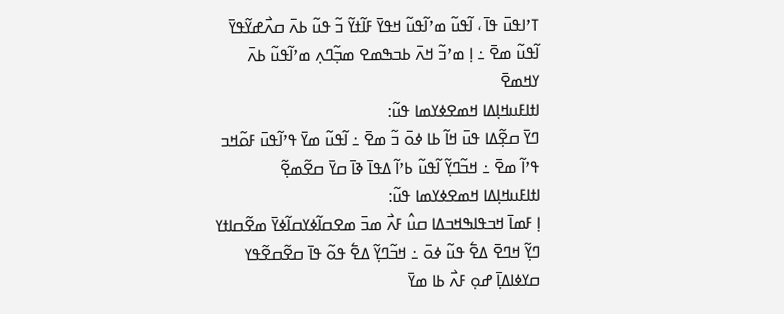ߠߴߊߟߎ߫ ߟߊ߫ ، ߊ߬ߟߎ߬ ߘߴߊ߬ߟߎ߬ ߞߟߌ߫ ߓߊ߬ߙߌ߬ ߏ߬ ߟߎ߬ ߕߍ߫ ߛߍ߯ߝߌ߬ߟߌ߫ ߊ߬ߟߎ߬ ߘߐ߫ ߸ ߊ߲ ߘߴߏ߬ ߞߍ߫ ߕߏߒߘߐ ߘߏ߲߬ߣߍ߲ ߘߴߊ߬ߟߎ߬ ߕߍ߫ ߌߞߘߐ߫
ߊߙߊߓߎߞߊ߲ߡߊ ߞߘߐߦߌߘߊ ߟߎ߬:
ߣߌ߫ ߛߐ߲߬ߡߊ ߟߎ߫ ߞߊ߬ ߕߊ ߦߋ߫ ߏ߬ ߘߐ߫ ߸ ߊ߬ߟߎ߬ ߘߌ߫ ߟߴߊ߬ߟߎ߫ ߓߋ߬ߞߏ ߟߴߊ߬ ߘߐ߫ ߸ ߞߏ߬ߣߌ߲߬ ߊ߬ߟߎ߬ ߕߴߊ߬ ߡߟߊ߫ ߢߊ߫ ߛߌ߫ ߛߐ߬ߘߐ߲߬
ߊߙߊߓߎߞߊ߲ߡߊ ߞߘߐߦߌߘߊ ߟߎ߬:
ߊ߲ ߓߘߊ߫ ߞߏߟߊߒߞߏߡߊ ߛߎ߮ ߓߍ߯ ߘߏ߫ ߘߐߛߊ߬ߦߌߛߊ߬ߦߌ߫ ߘߐ߬ߛߊߙߌ ߣߌ߲߬ ߞߣߐ߫ ߡߐ߱ ߟߎ߬ ߦߋ߫ ߸ ߞߏ߬ߣߌ߲߬ ߡߐ߱ ߟߋ߬ ߟߊ߫ ߛߐ߬ߛߐ߬ߟߌ ߛߌߦߊߡߊ߲߫ ߝߋ߲ ߓߍ߯ ߕߊ ߘߌ߫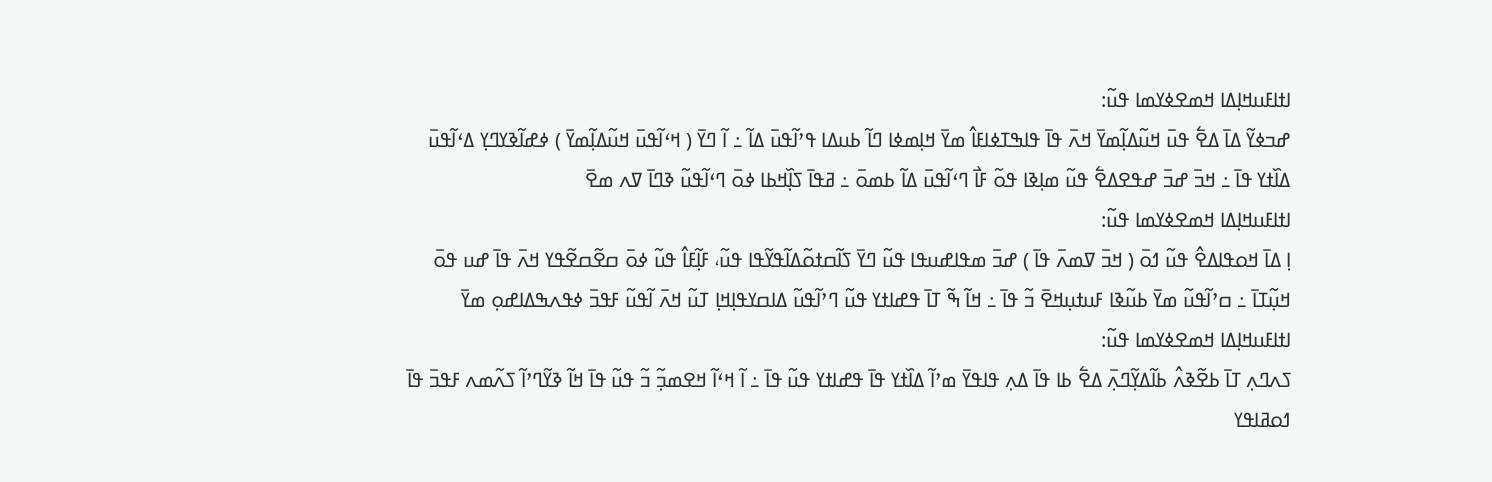ߊߙߊߓߎߞߊ߲ߡߊ ߞߘߐߦߌߘߊ ߟߎ߬:
ߝߏߦߌ߬ ߡߊ߫ ߡߐ߱ ߟߎ߫ ߞߎ߬ߡߊ߲߬ߘߌ߫ ߞߍ߫ ߟߊ߫ ߟߊߒߠߦߊߓߊ߮ ߘߌ߫ ߞߊ߲ߘߦߊ ߣߊ߬ ߕߎߡߊ ߟߴߊ߬ߟߎ߫ ߡߊ߬ ߸ ߊ߬ ߣߌ߫ ( ߞߵߊ߬ߟߎ߫ ߞߎ߬ߡߊ߲߬ߘߌ߫ ) ߦߝߊ߬ߢߌߣߌ߲ ߡߵߊ߬ߟߎ߫ ߡߊ߰ߙߌ ߟߊ߫ ߸ ߞߏ߫ ߝߏ߫ ߝߟߐߡߐ߱ ߟߎ߬ ߘߊ߲ߢߊ ߟߋ߬ ߓߊ߯ ߣߵߊ߬ߟߎ߫ ߡߊ߬ ߕߘߋ߫ ߸ ߥߟߊ߫ ߖߊ߲߰ߞߕߊ ߦߋ߫ ߣߵߊ߬ߟߎ߬ ߢߣߊ߫ ߜߍ ߘߐ߫
ߊߙߊߓߎߞߊ߲ߡߊ ߞߘߐߦߌߘߊ ߟߎ߬:
ߊ߲ ߡߊ߫ ߞߋߟߊߡߐ߮ ߟߎ߬ ߗߋ߫ ( ߞߏ߫ ߜߘߍ߫ ߟߊ߫ ) ߝߏ߫ ߘߟߊߝߎߟߊ ߟߎ߬ ߣߌ߫ ߖߊ߬ߛߙߋ߬ߡߊ߬ߟߌ߬ߟߊ ߟߎ߬، ߓߊ߲߬ߓߊ߮ ߟߎ߬ ߦߋ߫ ߛߐ߬ߛߐ߬ߟߌ ߞߍ߫ ߟߊ߫ ߝߎ ߟߋ߫ ߞߎ߲߬ߠߊ߫ ߸ ߛߴߊ߬ߟߎ߬ ߘߌ߫ ߕߎ߬ߢߊ ߓߎߙߎ߲ߞߐ߫ ߏ߬ ߟߊ߫ ߸ ߞߊ߬ ߒ߬ ߠߊ߫ ߟߝߊߙߌ ߟߎ߬ ߣߴߊ߬ߟߎ߬ ߡߊߛߌߟߊ߲ߞߊ߲ ߠߎ߬ ߞߍ߫ ߊ߬ߟߎ߬ ߓߟߏ߫ ߦߟߍߒߡߊߝߋ߲ ߘߌ߫
ߊߙߊߓߎߞߊ߲ߡߊ ߞߘߐߦߌߘߊ ߟߎ߬:
ߖߍߣߍ߲ ߠߊ߫ ߕߐ߬ߢߍ߮ ߕߊ߬ߡߌ߲߬ߣߍ߲߫ ߡߐ߱ ߕߊ ߟߊ߫ ߡߍ߲ ߟߊߟߌ߫ ߘߴߊ߬ ߡߊ߰ߙߌ ߟߊ߫ ߟߝߊߙߌ ߟߎ߬ ߟߊ߫ ߸ ߊ߬ ߞߵߊ߬ ߞߐߘߏ߲߬ ߏ߬ ߟߎ߬ ߟߊ߫ ߞߊ߬ ߢߌ߬ߣߴߊ߬ ߖߍ߬ߘߍ ߓߟߏ߫ ߟߊ߫ ߗߋߥߊߟߌ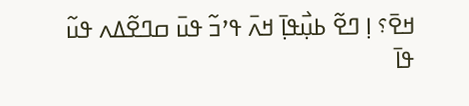ߞߐ߫؟ ߊ߲ ߣߐ߬ ߕߎ߲߯ߟߊ߲߫ ߞߍ߫ ߟߴߏ߬ ߟߎ߫ ߛߣߐ߬ߡߍ ߟߎ߬ ߟߊ߫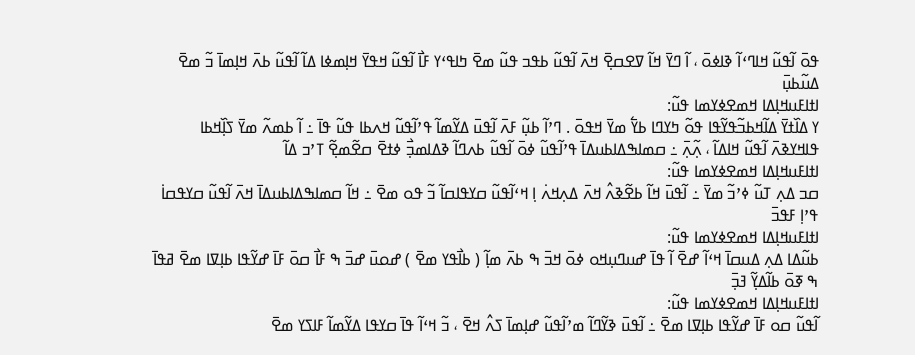ߟߋ߫ ߊ߬ߟߎ߬ ߞߊߣߵߊ߬ ߢߊߦߋ߫ ، ߊ߬ ߣߌ߫ ߞߊ߬ ߜߐߛߐ߲߫ ߞߍ߫ ߊ߬ߟߎ߬ ߕߟߏ ߟߎ߬ ߘߐ߫ ߤߊߟߵߌ ߓߊ߯ ߊ߬ߟߎ߬ ߞߟߌ߫ ߞߊ߲ߘߦߊ ߡߊ߬ ߊ߬ߟߎ߬ ߕߍ߫ ߞߊ߲ߘߊ߫ ߏ߬ ߘߐ߫ ߡߎ߬ߕߎ߲߫
ߊߙߊߓߎߞߊ߲ߡߊ ߞߘߐߦߌߘߊ ߟߎ߬:
ߌ ߡߊ߰ߙߌ߫ ߡߊ߬ߞߕߏ߬ߟߌ߬ߟߊ ߟߋ߬ ߤߌߣߊ ߕߌ߱ ߘߌ߫ ߞߟߋ߫ . ߣߴߊ߬ ߕߎ߲߬ ߓߍ߫ ߊ߬ߟߎ߫ ߡߌ߬ߘߊ߬ ߟߴߊ߬ߟߎ߬ ߞߍߕߊ ߟߎ߬ ߟߊ߫ ߸ ߊ߬ ߕߘߍ߬ ߘߌ߫ ߖߊ߲߰ߞߕߊ ߟߊߞߌߢߍ߫ ߊ߬ߟߎ߬ ߞߊߡߊ߬ ، ߍ߲߬ߍ߲߫ ߸ ߛߘߊߒߡߊߕߎߡߊ߫ ߟߴߊ߬ߟߎ߬ ߦߋ߫ ߊ߬ߟߎ߬ ߕߍߣߊ߬ ߢߡߊߘߏ߲߯ ߦߙߐ߫ ߛߐ߬ߘߐ߲߬ ߠߴߏ ߡߊ߬
ߊߙߊߓߎߞߊ߲ߡߊ ߞߘߐߦߌߘߊ ߟߎ߬:
ߛߏ ߡߍ߲ ߠߎ߬ ߦߴߏ߬ ߘߌ߫ ߸ ߊ߬ߟߎ߫ ߞߊ߬ ߕߐ߬ߢߍ߮ ߞߍ߫ ߡߍ߲ߞߍ߭ ߊ߲ ߞߵߊ߬ߟߎ߬ ߛߌߟߊߛߊ߬ ߏ߬ ߟߋ ߘߐ߫ ߸ ߞߊ߬ ߛߘߊߒߡߊߕߎߡߊ߫ ߞߍ߫ ߊ߬ߟߎ߬ ߛߌߟߛߊ߭ ߟߴߊ߲ ߓߟߏ߫
ߊߙߊߓߎߞߊ߲ߡߊ ߞߘߐߦߌߘߊ ߟߎ߬:
ߕߎ߬ߡߊ ߡߍ߲ ߡߎߛߊ߫ ߞߵߊ߬ ߝߐ߫ ߊ߬ ߟߊ߫ ߝߎߣߎ߲ߞߋ ߦߋ߫ ߞߏ߫ ߒ ߕߍ߫ ߘߊ߲߬ ( ߕߊ߯ߟߌ ߘߐ߫ ) ߝߋߎ߫ ߝߏ߫ ߒ ߓߊ߯ ߛߋ߫ ߓߊ߫ ߝߌ߬ߟߊ ߕߊ߲ߜߊ ߘߐ߫ ߥߟߊ߫ ߒ ߧߋ߫ ߕߊ߬ߡߌ߲߬ ߔߏ߲߫
ߊߙߊߓߎߞߊ߲ߡߊ ߞߘߐߦߌߘߊ ߟߎ߬:
ߊ߬ߟߎ߬ ߛߋ ߓߊ߫ ߝߌ߬ߟߊ ߕߊ߲ߜߊ ߘߐ߫ ߸ ߊ߬ߟߎ߫ ߢߌ߬ߣߊ߬ ߘߴߊ߬ߟߎ߬ ߝߊ߲ߘߊ߫ ߖߍ߮ ߞߐ߫ ، ߏ߬ ߞߵߊ߬ ߟߊ߫ ߛߌߟߊ ߡߌ߬ߘߊ߬ ߓߊߖߌ ߘߐ߫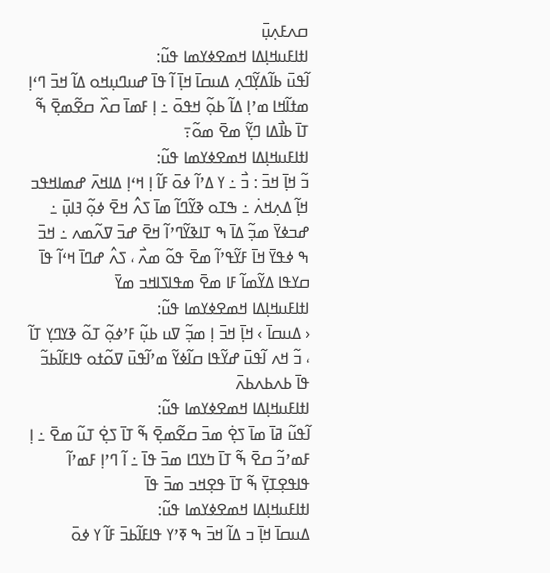ߛߍߓߍ߲ߎ߲߫
ߊߙߊߓߎߞߊ߲ߡߊ ߞߘߐߦߌߘߊ ߟߎ߬:
ߊ߬ߟߎ߫ ߕߊ߬ߡߌ߲߬ߣߍ߲ ߡߎߛߊ߫ ߞߊ߲߫ ߊ߬ ߟߊ߫ ߝߎߣߎ߲ߞߋ ߡߊ߬ ߞߏ߫ ߣߵߊ߲ ߘߙߊ߬ߞߊ ߘߴߊ߲ ߡߊ߬ ߕߋ߲߬ ߞߟߋ߫ ߸ ߊ߲ ߓߘߊ߫ ߛߍ߰ ߛߐ߬ߘߐ߲߫ ߒ߬ ߠߊ߫ ߕߊ߯ߡߊ ߣߌ߲߬ ߘߐ߫ ߘߋ߬߹
ߊߙߊߓߎߞߊ߲ߡߊ ߞߘߐߦߌߘߊ ߟߎ߬:
ߏ߬ ߞߊ߲߫ ߞߏ߫ : ߏ߯ ߸ ߌ ߡߴߊ߬ ߦߋ߫ ߓߊ߬ ߊ߲ ߞߵߊ߲ ߡߊߞߍ߫ ߝߘߊߞߟߏ ߞߊ߲߬ ߡߍ߲ߞߍ߭ ߸ ߒߠߋ ߢߌ߬ߣߊ߬ ߘߊ߫ ߖߍ߮ ߞߐ߫ ߦߋ߲߬ ߔߊߎ߲߫ ߸ ߝߏߦߌ߫ ߘߏ߲߬ ߡߊ߫ ߒ ߠߊߢߌ߬ߣߴߊ߬ ߞߐ߫ ߝߏ߫ ߜߍ߬ߘߍ ߸ ߞߏ߫ ߒ ߦߟߌ߫ ߞߊ߫ ߓߌ߬ߟߴߊ߬ ߘߐ߫ ߟߋ߬ ߘߍ߯ ، ߖߍ߮ ߝߣߊ߫ ߞߵߊ߬ ߟߊ߫ ߛߌߟߊ ߡߌ߬ߘߊ߬ ߓߊ ߘߐ߫ ߘߟߊߖߊߞߏ ߘߌ߫
ߊߙߊߓߎߞߊ߲ߡߊ ߞߘߐߦߌߘߊ ߟߎ߬:
‹ ߡߎߛߊ߫ › ߞߊ߲߫ ߞߏ߫ ߊ߲ ߘߏ߲߬ ߜߎ ߕߎ߲߬ ߓߴߦߋ߲߬ ߠߋ߬ ߢߌߣߌ߲ ߠߊ߬ ، ߏ߬ ߞߍ ߊ߬ߟߎ߫ ߝߌ߬ߟߊ ߛߊ߬ߦߌ߬ ߘߴߊ߬ߟߎ߫ ߜߋ߬ߙߋ ߟߊߓߊ߬ߕߏ߬ ߟߊ߫ ߕߍߕߍߕߍ߫
ߊߙߊߓߎߞߊ߲ߡߊ ߞߘߐߦߌߘߊ ߟߎ߬:
ߊ߬ߟߎ߬ ߥߊ߫ ߘߊ߫ ߖߐ߲߭ ߘߏ߫ ߛߐ߬ߘߐ߲߫ ߒ߬ ߠߊ߫ ߖߐ߲߭ ߠߎ߬ ߘߐ߫ ߸ ߊ߲ ߓߘߴߏ߬ ߛߐ߫ ߒ߬ ߠߊ߫ ߤߌߣߊ ߘߏ߫ ߟߊ߫ ߸ ߊ߬ ߣߴߊ߲ ߓߘߴߊ߬ ߟߊߟߐ߲ߠߌ߲߫ ߒ߬ ߠߊ߫ ߟߐ߲ߞߏ ߘߏ߫ ߟߊ߫
ߊߙߊߓߎߞߊ߲ߡߊ ߞߘߐߦߌߘߊ ߟߎ߬:
ߡߎߛߊ߫ ߞߊ߲߫ ߏ ߡߊ߬ ߞߏ߫ ߒ ߧߴߌ ߟߊߓߊ߬ߕߏ߫ ߓߊ߬ ߌ ߦߋ߫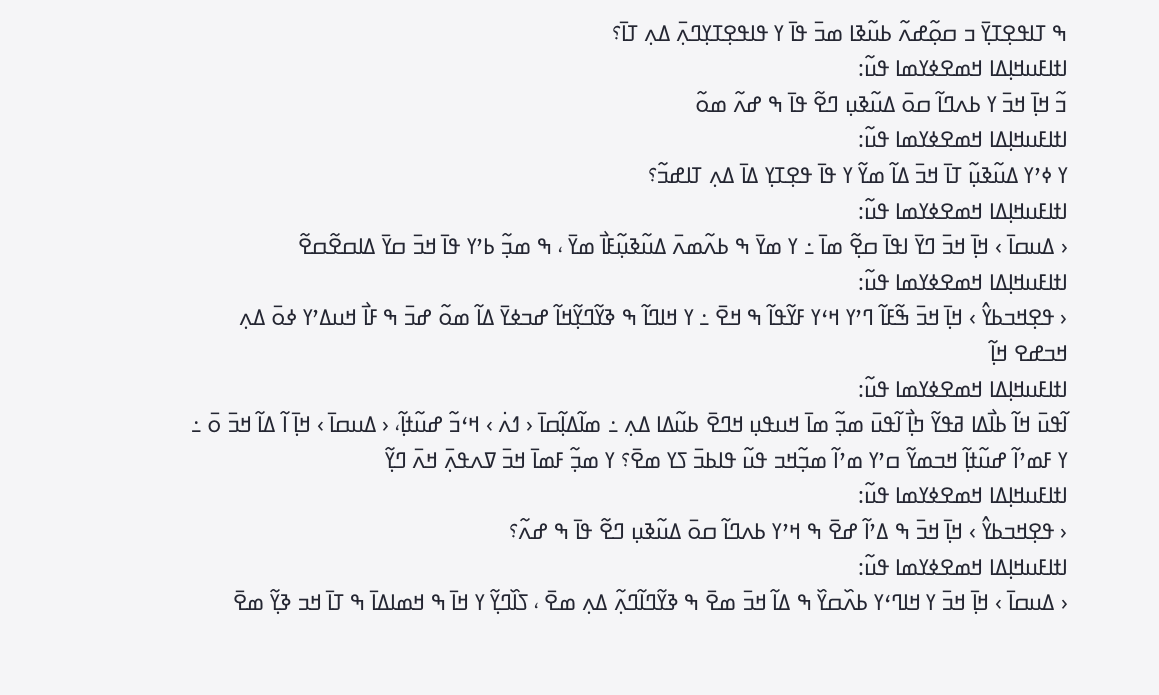ߒ ߠߊߟߐ߲ߠߌ߲߫ ߏ ߛߋ߲߬ߝߍ߬ ߕߎ߬ߢߊ ߘߏ߫ ߟߊ߫ ߌ ߟߊߟߐ߲ߠߌ߲ߣߍ߲߫ ߡߍ߲ ߠߊ߫؟
ߊߙߊߓߎߞߊ߲ߡߊ ߞߘߐߦߌߘߊ ߟߎ߬:
ߏ߬ ߞߊ߲߫ ߞߏ߫ ߌ ߕߍߣߊ߬ ߛߋ߫ ߡߎ߬ߢߎ߲ ߣߐ߬ ߟߊ߫ ߒ ߝߍ߬ ߘߋ߬
ߊߙߊߓߎߞߊ߲ߡߊ ߞߘߐߦߌߘߊ ߟߎ߬:
ߌ ߦߴߌ ߡߎ߬ߢߎ߲߬ ߠߊ߫ ߞߏ߫ ߡߊ߬ ߘߌ߬ ߌ ߟߊ߫ ߟߐ߲ߠߌ߲ ߡߊ߫ ߡߍ߲ ߠߊߝߏ߬؟
ߊߙߊߓߎߞߊ߲ߡߊ ߞߘߐߦߌߘߊ ߟߎ߬:
‹ ߡߎߛߊ߫ › ߞߊ߲߫ ߞߏ߫ ߣߌ߫ ߊߟߊ߫ ߛߐ߲߬ ߘߊ߫ ߸ ߌ ߘߌ߫ ߒ ߕߍ߬ߘߍ߫ ߡߎ߬ߢߎ߲߬ߓߊ߯ ߘߌ߫ ، ߒ ߘߏ߲߬ ߕߴߌ ߟߊ߫ ߞߏ߫ ߛߌ߫ ߡߊߛߐ߬ߛߐ߬
ߊߙߊߓߎߞߊ߲ߡߊ ߞߘߐߦߌߘߊ ߟߎ߬:
‹ ߟߐ߲ߞߏߕߌ߮ › ߞߊ߲߫ ߞߏ߫ ߒ߬ߓߊ߬ ߣߴߌ ߞߵߌ ߓߌ߬ߟߊ߬ ߒ ߞߐ߫ ߸ ߌ ߞߊߣߊ߬ ߒ ߢߌ߬ߣߌ߲߬ߞߊ߬ ߝߏߦߌ߫ ߡߊ߬ ߘߋ߬ ߝߏ߫ ߒ ߓߊ߯ ߞߎߡߴߌ ߦߋ߫ ߡߍ߲ ߞߏߝߐ ߞߊ߲߬
ߊߙߊߓߎߞߊ߲ߡߊ ߞߘߐߦߌߘߊ ߟߎ߬:
ߊ߬ߟߎ߫ ߞߊ߬ ߕߊ߯ߡߊ ߥߟߌ߬ ߤߊ߲߯ ߊ߬ߟߎ߫ ߘߏ߲߬ ߘߊ߫ ߞߎߟߎ߲ ߞߣߐ߫ ߕߎ߬ߡߊ ߡߍ߲ ߸ ߘߊ߬ߡߊ߲߬ߛߊ߫ ‹ ߗߍ߭ › ߞߵߏ߬ ߝߎ߬ߙߊ߲߬، ‹ ߡߎߛߊ߫ › ߞߊ߲߫ ߊ߬ ߡߊ߬ ߞߏ߫ ߋ߫ ߸ ߌ ߓߘߴߊ߬ ߝߎ߬ߙߊ߲߬ ߞߏߘߌ߬ ߛߴߌ ߘߴߊ߬ ߘߏ߲߬ߞߏ ߟߎ߬ ߟߊߕߏ߫ ߖߌ ߘߐ߫؟ ߌ ߘߏ߲߬ ߓߘߊ߫ ߞߏ߫ ߜߍߟߍ߲߫ ߞߍ߫ ߣߌ߲߬
ߊߙߊߓߎߞߊ߲ߡߊ ߞߘߐߦߌߘߊ ߟߎ߬:
‹ ߟߐ߲ߞߏߕߌ߮ › ߞߊ߲߫ ߞߏ߫ ߒ ߡߴߊ߬ ߝߐ߫ ߒ ߞߴߌ ߕߍߣߊ߬ ߛߋ߫ ߡߎ߬ߢߎ߲ ߣߐ߬ ߟߊ߫ ߒ ߝߍ߬؟
ߊߙߊߓߎߞߊ߲ߡߊ ߞߘߐߦߌߘߊ ߟߎ߬:
‹ ߡߎߛߊ߫ › ߞߊ߲߫ ߞߏ߫ ߌ ߞߊߣߵߌ ߕߍ߰ߛߌ߰ ߒ ߡߊ߬ ߞߏ߫ ߘߐ߫ ߒ ߢߌ߬ߣߊ߬ߣߍ߲߬ ߡߍ߲ ߘߐ߫ ، ߖߊ߰ߣߌ߲߬ ߌ ߞߊ߫ ߒ ߞߘߊߡߊ߫ ߒ ߠߊ߫ ߞߏ ߢߌ߲߬ ߘߐ߫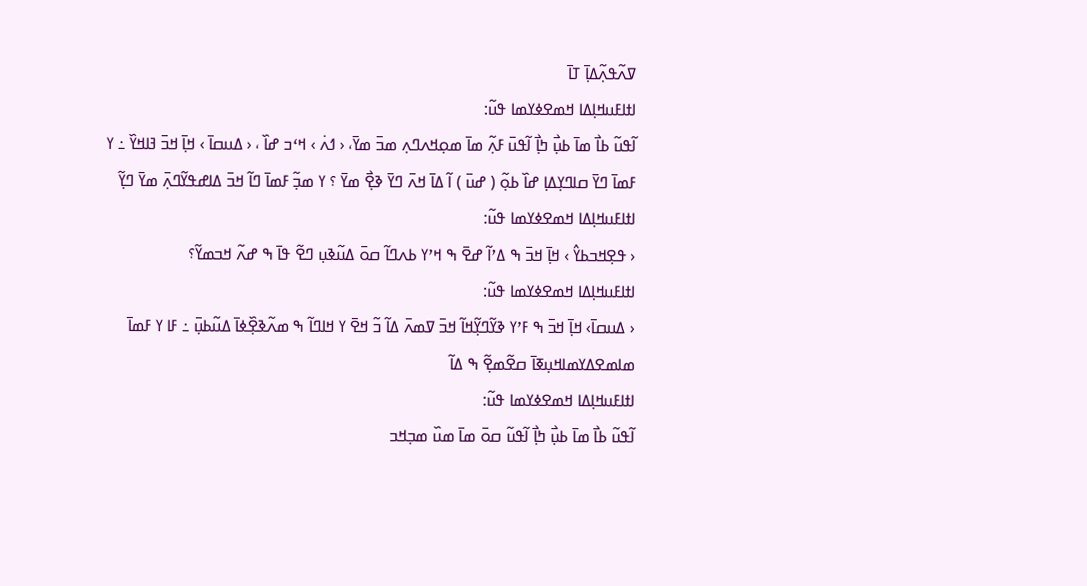ߜߍ߬ߟߍ߲߬ߡߊ߲߫ ߠߊ߫
ߊߙߊߓߎߞߊ߲ߡߊ ߞߘߐߦߌߘߊ ߟߎ߬:
ߊ߬ߟߎ߬ ߕߊ߯ ߘߊ߫ ߕߎ߲߯ ߤߊ߲߯ ߊ߬ߟߎ߫ ߓߍ߲߬ ߘߊ߫ ߘߋ߲ߞߍߣߍ߲ ߘߏ߫ ߘߌ߫، ‹ ߗߍ߭ › ߞߵߏ ߝߊ߰ ، ‹ ߡߎߛߊ߫ › ߞߊ߲߫ ߞߏ߫ ߔߊߞߌ߰ ߸ ߌ ߓߘߊ߫ ߣߌ߫ ߛߊߣߌ߲ߡߊ߲ ߝߊ߰ ߕߋ߲߬ ( ߝߎ߫ ) ߊ߬ ߡߊ߫ ߞߍ߫ ߣߌ߫ ߢߐ߲߯ ߘߌ߫ ؟ ߌ ߘߏ߲߬ ߓߘߊ߫ ߣߊ߬ ߞߏ߫ ߡߊߝߟߌ߬ߣߍ߲߫ ߘߌ߫ ߣߌ߲߬
ߊߙߊߓߎߞߊ߲ߡߊ ߞߘߐߦߌߘߊ ߟߎ߬:
‹ ߟߐ߲ߞߏߕߌ߮ › ߞߊ߲߫ ߞߏ߫ ߒ ߡߴߊ߬ ߝߐ߫ ߒ ߞߴߌ ߕߍߣߊ߬ ߛߋ߫ ߡߎ߬ߢߎ߲ ߣߐ߬ ߟߊ߫ ߒ ߝߍ߬ ߞߏߘߌ߬؟
ߊߙߊߓߎߞߊ߲ߡߊ ߞߘߐߦߌߘߊ ߟߎ߬:
‹ ߡߎߛߊ߫› ߞߊ߲߫ ߞߏ߫ ߒ ߓߴߌ ߢߌ߬ߣߌ߲߬ߞߊ߬ ߞߏ߫ ߜߘߍ߫ ߡߊ߬ ߏ߬ ߞߐ߫ ߌ ߞߊߣߊ߬ ߒ ߘߍ߬ߢߐ߲߰ߦߊ߫ ߡߎ߬ߕߎ߲߫ ߸ ߓߊ ߌ ߓߘߊ߫ ߘߊߘߐߡߌߘߊߞߎ߲ߧߊ߫ ߛߐ߬ߘߐ߲߬ ߒ ߡߊ߬
ߊߙߊߓߎߞߊ߲ߡߊ ߞߘߐߦߌߘߊ ߟߎ߬:
ߊ߬ߟߎ߬ ߕߊ߯ ߘߊ߫ ߕߎ߲߯ ߤߊ߲߯ ߊ߬ߟߎ߬ ߛߋ߫ ߘߊ߫ ߘߎ߰ ߘߏ߲ߞߏ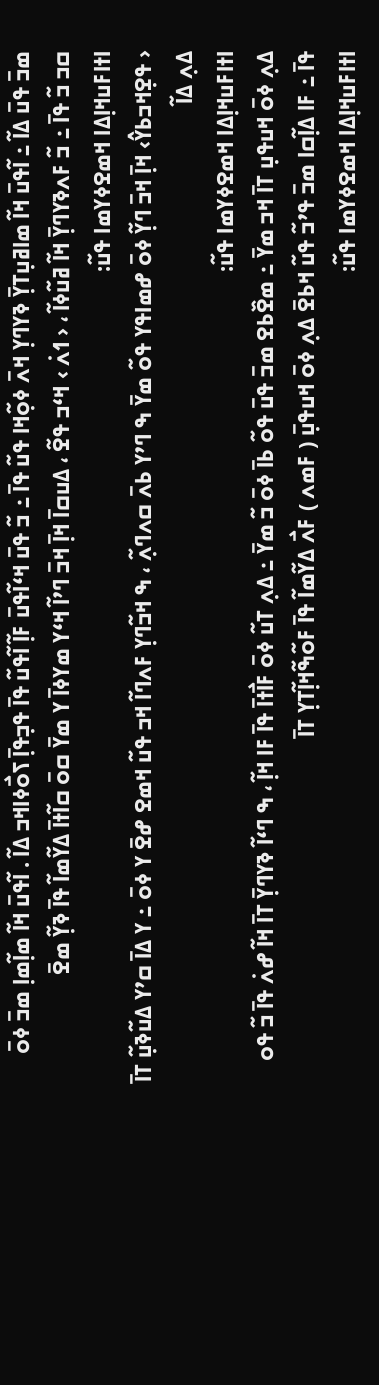ߘߏ߫ ߟߎ߫ ߡߊ߬ ߸ ߊ߬ߟߎ߫ ߞߊ߬ ߘߊߥߎ߲ߠߌ߲߫ ߢߌߣߌ߲ ߞߍ߫ ߦߋ߲߬ߞߊ ߟߎ߬ ߟߊ߫ ߸ ߏ߬ ߟߎ߫ ߞߵߊ߬ߟߎ߫ ߓߊ߲߬ ߊ߬ߟߎ߬ ߟߊ߫ ߟߏ߲ߟߊ߲߫ ߖߋ߯ߦߊߞߏ ߡߊ߬ . ߊ߬ߟߎ߫ ߞߊ߬ ߘߊ߲߬ߘߊ߲ ߘߏ߫ ߦߋ߫ ߛߏ ߏ߬ ߟߊ߫ ߸ ߏ߬ ߓߍߢߌߣߌ߲߫ ߞߊ߬ ߥߎ߬ߦߊ߬ ، ‹ ߗߍ߭ › ߞߵߏ ߟߐ߬ ، ߡߎߛߊ߫ ߞߊ߲߫ ߞߏ߫ ߣߴߊ߬ ߞߵߌ ߘߌߦߊ߫ ߌ ߘߌ߫ ߛߋ߫ ߛߊ߬ߙߊ߫ ߡߌ߬ߘߊ߬ ߟߊ߫ ߢߌ߲߬ ߘߐ߫
ߊߙߊߓߎߞߊ߲ߡߊ ߞߘߐߦߌߘߊ ߟߎ߬:
‹ ߟߐ߲ߞߏߕߌ߮› ߞߊ߲߫ ߞߏ߫ ߣߌ߲߬ ߦߋ߫ ߝߘߊߟߌ ߟߋ߬ ߘߌ߫ ߒ ߣߴߌ ߕߍ߫ ߛߍߣߍ߲߬ ، ߒ ߞߏ߬ߣߌ߲ ߓߍߣߊ߬ ߞߏ ߟߎ߬ ߞߘߐ ߝߐ߫ ߌ ߦߋ߫ ߸ ߌ ߡߊ߫ ߛߴߌ ߡߎ߬ߢߎ߲߬ ߠߊ߫ ߡߍ߲ ߡߊ߬
ߊߙߊߓߎߞߊ߲ߡߊ ߞߘߐߦߌߘߊ ߟߎ߬:
ߡߍ߲ ߦߋ߫ ߞߎߟߎ߲ ߠߊ߫ ߞߏ ߘߌ߫ ߸ ߘߐ߰ߕߐ ߘߏ߫ ߟߎ߫ ߟߋ߬ ߕߊ߫ ߦߋ߫ ߏ߬ ߘߌ߫ ߸ ߡߍ߲ ߠߎ߬ ߦߋ߫ ߓߊ߯ߙߊ߫ ߟߊ߫ ߓߊ ߞߊ߲߬ ، ߒ ߣߵߊ߬ ߢߌߣߌ߲߫ ߠߊ߫ ߞߊ߬ ߝߍ߭ ߟߊ߫ ߏ߬ ߟߋ ߟߊ߫ ߸ ߓߊ ߡߊ߲߬ߛߊ ߘߏ߫ ߟߴߏ߬ ߟߎ߬ ߞߕߐ߫ ߡߍ߲ ߦߋ߫ ߞߎߟߎ߲߫ ( ߓߘߍ ) ߓߍ߯ ߡߌ߬ߘߊ߬ ߟߊ߫ ߓߋ߬ߒ߬ߞߊ߲߬ߠߌ߲ ߠߊ߫
ߊߙߊߓߎߞߊ߲ߡߊ ߞߘߐߦߌߘߊ ߟߎ߬: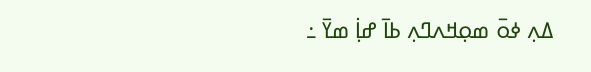ߡߍ߲ ߦߋ߫ ߘߋ߲ߞߍߣߍ߲ ߕߊ߫ ߝߊ߲߭ ߘߌ߫ ߸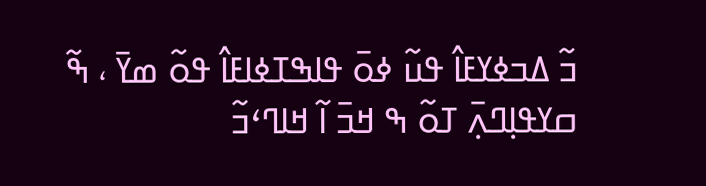ߏ߬ ߡߏߦߌߓߊ߮ ߟߎ߬ ߦߋ߫ ߟߊߒߠߦߊߓߊ߮ ߟߋ߬ ߘߌ߫ ، ߒ߬ ߛߌߟߊ߲ߣߍ߲߫ ߠߋ߬ ߒ ߞߏ߫ ߊ߬ ߞߊߣߵߏ߬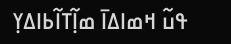ߟߎ߬ ߞߘߊߡߊ߫ ߘߊ߲߬ߠߊ߬ߕߊߡߌ߲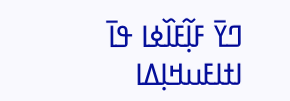ߣߌ߫ ߓߊ߲߬ߓߊ߰ߦߊ ߟߊ߫
ߊߙߊߓߎߞߊ߲ߡߊ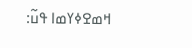ߞߘߐߦߌߘߊ ߟߎ߬: